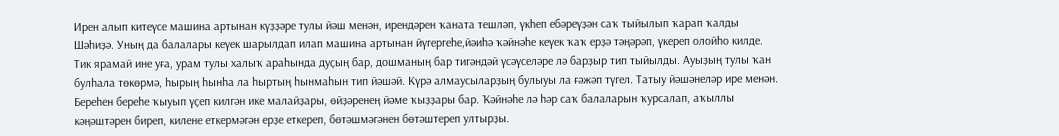Ирен алып китеүсе машина артынан күҙҙәре тулы йәш менән, ирендәрен ҡаната тешләп, үкһеп ебәреүҙән саҡ тыйылып ҡарап ҡалды Шәһиҙә. Уның да балалары кеүек шарылдап илап машина артынан йүгергеһе,йәиһә ҡәйнәһе кеүек ҡаҡ ерҙә тәңәрәп, үкереп олойһо килде. Тик ярамай ине уға, урам тулы халыҡ араһында дуҫың бар, дошманың бар тигәндәй үсәүселәре лә барҙыр тип тыйылды. Ауыҙың тулы ҡан булһала төкөрмә, һырың һынһа ла һыртың һынмаһын тип йәшәй. Күрә алмаусыларҙың булыуы ла ғәжәп түгел. Татыу йәшәнеләр ире менән. Береһен береһе ҡыуып үҫеп килгән ике малайҙары, өйҙәренең йәме ҡыҙҙары бар. Ҡәйнәһе лә һәр саҡ балаларын ҡурсалап, аҡыллы кәңәштәрен биреп, килене еткермәгән ерҙе еткереп, бөтәшмәгәнен бөтәштереп ултырҙы.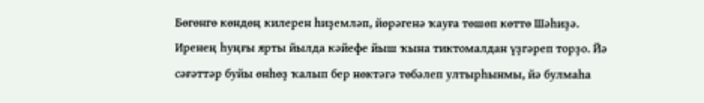Бөгөнгө көндөң килерен һиҙемләп, йөрәгенә ҡауға төшөп көттө Шәһиҙә. Иренең һуңғы ярты йылда кәйефе йыш ҡына тиктомалдан үҙгәреп торҙо. Йә сәғәттәр буйы өнһөҙ ҡалып бер нөктәгә төбәлеп ултырһынмы, йә булмаһа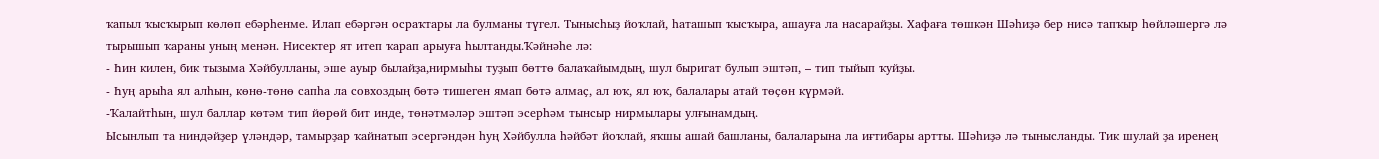ҡапыл ҡысҡырып көлөп ебәрһенме. Илап ебәргән осраҡтары ла булманы түгел. Тынысһыҙ йоҡлай, һаташып ҡысҡыра, ашауға ла насарайҙы. Хафаға төшкән Шәһиҙә бер нисә тапҡыр һөйләшергә лә тырышып ҡараны уның менән. Нисектер ят итеп ҡарап арыуға һылтанды.Ҡәйнәһе лә:
- Һин килен, бик тызыма Хәйбулланы, эше ауыр былайҙа,нирмыһы туҙып бөттө балаҡайымдың, шул быригат булып эштәп, – тип тыйып ҡуйҙы.
- Һуң арыһа ял алһын, көнө-төнө сапһа ла совхоздың бөтә тишеген ямап бөтә алмаҫ, ал юҡ, ял юҡ, балалары атай төҫөн күрмәй.
-Ҡалайтһын, шул баллар көтәм тип йөрөй бит инде, төнәтмәләр эштәп эсерһәм тынсыр нирмылары улғынамдың.
Ысынлып та ниндәйҙер үләндәр, тамырҙар ҡайнатып эсергәндән һуң Хәйбулла һәйбәт йоҡлай, яҡшы ашай башланы, балаларына ла иғтибары артты. Шәһиҙә лә тынысланды. Тик шулай ҙа иренең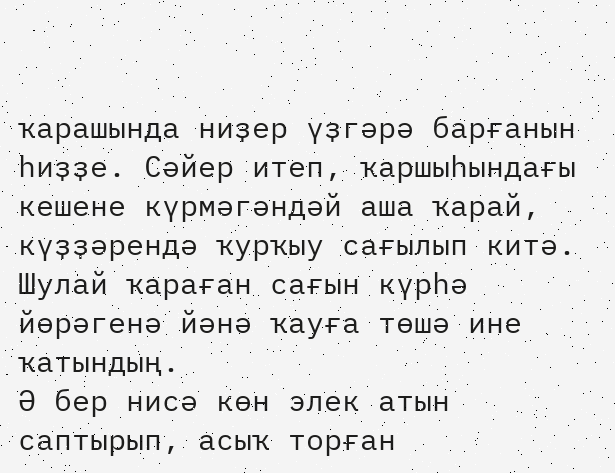ҡарашында ниҙер үҙгәрә барғанын һиҙҙе. Сәйер итеп, ҡаршыһындағы кешене күрмәгәндәй аша ҡарай, күҙҙәрендә ҡурҡыу сағылып китә. Шулай ҡараған сағын күрһә йөрәгенә йәнә ҡауға төшә ине ҡатындың.
Ә бер нисә көн элек атын саптырып, асыҡ торған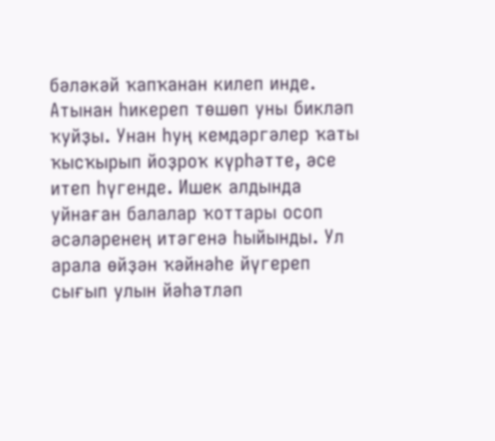бәләкәй ҡапҡанан килеп инде. Атынан һикереп төшөп уны бикләп ҡуйҙы. Унан һуң кемдәргәлер ҡаты ҡысҡырып йоҙроҡ күрһәтте, әсе итеп һүгенде. Ишек алдында уйнаған балалар ҡоттары осоп әсәләренең итәгенә һыйынды. Ул арала өйҙән ҡәйнәһе йүгереп сығып улын йәһәтләп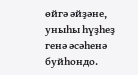өйгә әйҙәне, уныһы һүҙһеҙ генә әсәһенә буйһондо.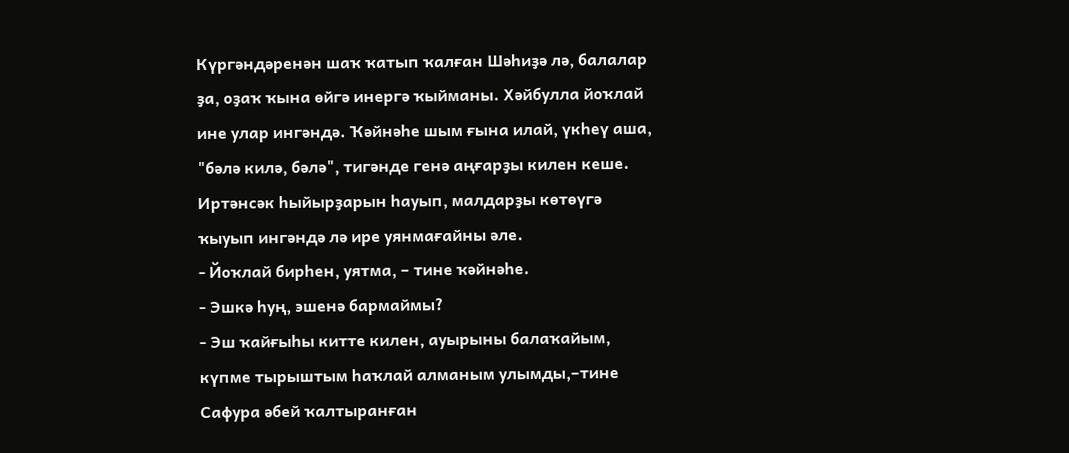Күргәндәренән шаҡ ҡатып ҡалған Шәһиҙә лә, балалар ҙа, оҙаҡ ҡына өйгә инергә ҡыйманы. Хәйбулла йоҡлай ине улар ингәндә. Ҡәйнәһе шым ғына илай, үкһеү аша, "бәлә килә, бәлә", тигәнде генә аңғарҙы килен кеше.
Иртәнсәк һыйырҙарын һауып, малдарҙы көтөүгә ҡыуып ингәндә лә ире уянмағайны әле.
- Йоҡлай бирһен, уятма, – тине ҡәйнәһе.
- Эшкә һуң, эшенә бармаймы?
- Эш ҡайғыһы китте килен, ауырыны балаҡайым, күпме тырыштым һаҡлай алманым улымды,–тине Сафура әбей ҡалтыранған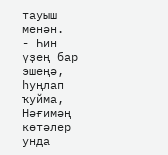тауыш менән.
- Һин үҙең бар эшеңә, һуңлап ҡуйма, Нәғимәң көтәлер унда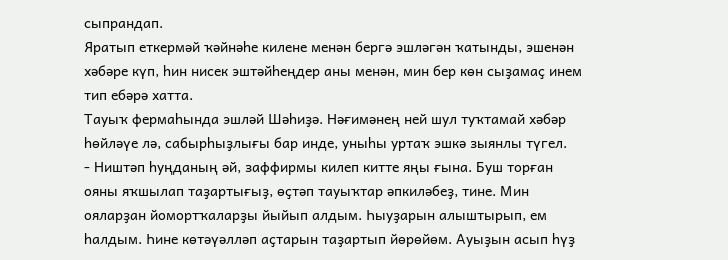сыпрандап.
Яратып еткермәй ҡәйнәһе килене менән бергә эшләгән ҡатынды, эшенән хәбәре күп, һин нисек эштәйһеңдер аны менән, мин бер көн сыҙамаҫ инем тип ебәрә хатта.
Тауыҡ фермаһында эшләй Шәһиҙә. Нәғимәнең ней шул туҡтамай хәбәр һөйләүе лә, сабырһыҙлығы бар инде, уныһы уртаҡ эшкә зыянлы түгел.
- Ништәп һуңданың әй, заффирмы килеп китте яңы ғына. Буш торған ояны яҡшылап таҙартығыҙ, өҫтәп тауыҡтар әпкиләбеҙ, тине. Мин ояларҙан йомортҡаларҙы йыйып алдым. Һыуҙарын алыштырып, ем һалдым. Һине көтәүәлләп аҫтарын таҙартып йөрөйөм. Ауыҙын асып һүҙ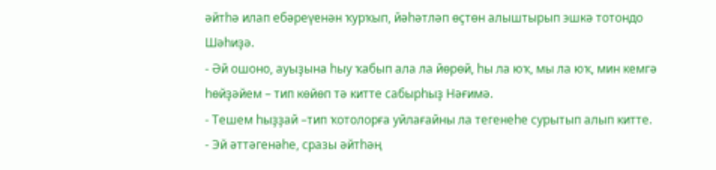әйтһә илап ебәреүенән ҡурҡып, йәһәтләп өҫтөн алыштырып эшкә тотондо Шәһиҙә.
- Әй ошоно, ауыҙына һыу ҡабып ала ла йөрөй, һы ла юҡ, мы ла юҡ, мин кемгә һөйҙәйем – тип көйөп тә китте сабырһыҙ Нәғимә.
- Тешем һыҙҙай –тип ҡотолорға уйлағайны ла тегенеһе сурытып алып китте.
- Эй әттәгенәһе, сразы әйтһәң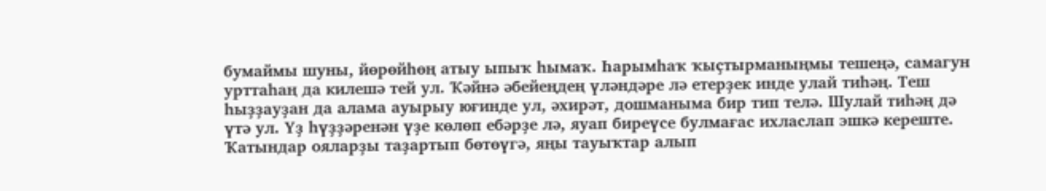бумаймы шуны, йөрөйһөң атыу ыпыҡ һымаҡ. Һарымһаҡ ҡыҫтырманыңмы тешеңә, самагун урттаһаң да килешә тей ул. Ҡәйнә әбейеңдең үләндәре лә етерҙек инде улай тиһәң. Теш һыҙҙауҙан да алама ауырыу юғинде ул, әхирәт, дошманыма бир тип телә. Шулай тиһәң дә үтә ул. Үҙ һүҙҙәренән үҙе көлөп ебәрҙе лә, яуап биреүсе булмағас ихласлап эшкә кереште.
Ҡатындар ояларҙы таҙартып бөтөүгә, яңы тауыҡтар алып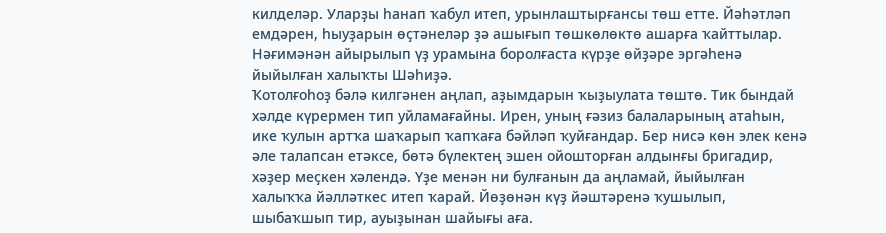килделәр. Уларҙы һанап ҡабул итеп, урынлаштырғансы төш етте. Йәһәтләп емдәрен, һыуҙарын өҫтәнеләр ҙә ашығып төшкөлөктө ашарға ҡайттылар. Нәғимәнән айырылып үҙ урамына боролғаста күрҙе өйҙәре эргәһенә йыйылған халыҡты Шәһиҙә.
Ҡотолғоһоҙ бәлә килгәнен аңлап, аҙымдарын ҡыҙыулата төштө. Тик бындай хәлде күрермен тип уйламағайны. Ирен, уның ғәзиз балаларының атаһын, ике ҡулын артҡа шаҡарып ҡапҡаға бәйләп ҡуйғандар. Бер нисә көн элек кенә әле талапсан етәксе, бөтә бүлектең эшен ойошторған алдынғы бригадир, хәҙер меҫкен хәлендә. Үҙе менән ни булғанын да аңламай, йыйылған халыҡҡа йәлләткес итеп ҡарай. Йөҙөнән күҙ йәштәренә ҡушылып, шыбаҡшып тир, ауыҙынан шайығы аға.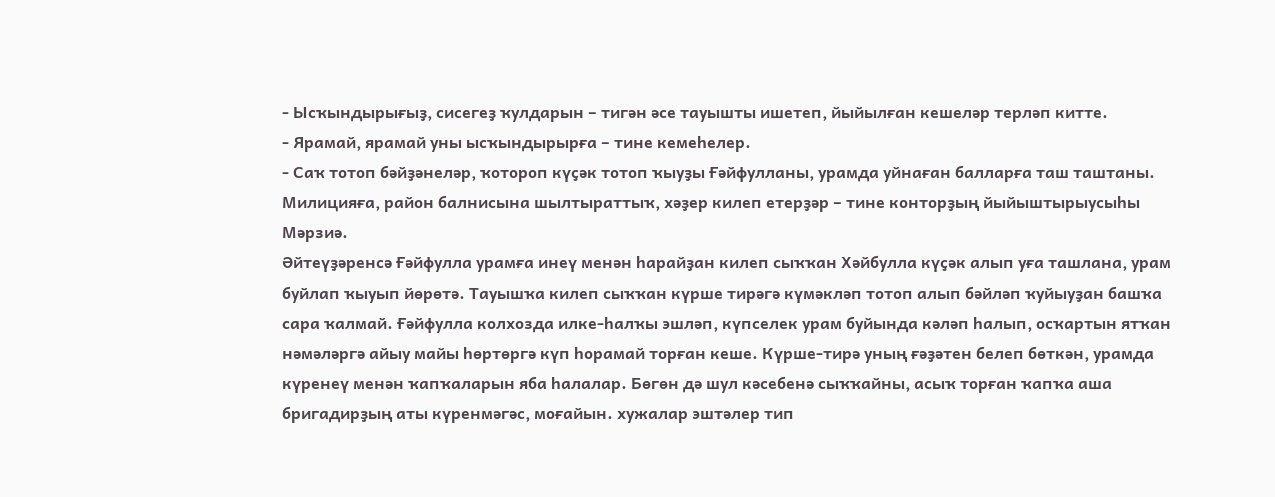- Ысҡындырығыҙ, сисегеҙ ҡулдарын – тигән әсе тауышты ишетеп, йыйылған кешеләр терләп китте.
- Ярамай, ярамай уны ысҡындырырға – тине кемеһелер.
- Саҡ тотоп бәйҙәнеләр, ҡотороп күҫәк тотоп ҡыуҙы Ғәйфулланы, урамда уйнаған балларға таш таштаны. Милицияға, район балнисына шылтыраттыҡ, хәҙер килеп етерҙәр – тине конторҙың йыйыштырыусыһы Мәрзиә.
Әйтеүҙәренсә Ғәйфулла урамға инеү менән һарайҙан килеп сыҡҡан Хәйбулла күҫәк алып уға ташлана, урам буйлап ҡыуып йөрөтә. Тауышҡа килеп сыҡҡан күрше тирәгә күмәкләп тотоп алып бәйләп ҡуйыуҙан башҡа сара ҡалмай. Ғәйфулла колхозда илке-һалҡы эшләп, күпселек урам буйында кәләп һалып, осҡартын ятҡан нәмәләргә айыу майы һөртөргә күп һорамай торған кеше. Күрше-тирә уның ғәҙәтен белеп бөткән, урамда күренеү менән ҡапҡаларын яба һалалар. Бөгөн дә шул кәсебенә сыҡҡайны, асыҡ торған ҡапҡа аша бригадирҙың аты күренмәгәс, моғайын. хужалар эштәлер тип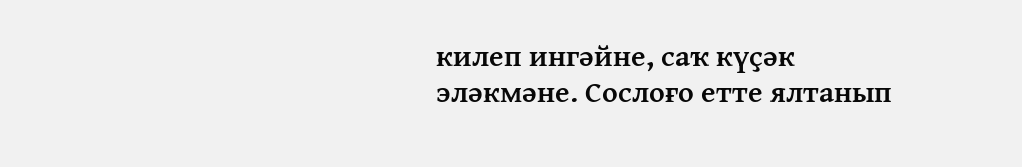килеп ингәйне, саҡ күҫәк эләкмәне. Сослоғо етте ялтанып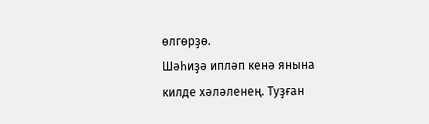өлгөрҙө.
Шәһиҙә ипләп кенә янына килде хәләленең. Туҙған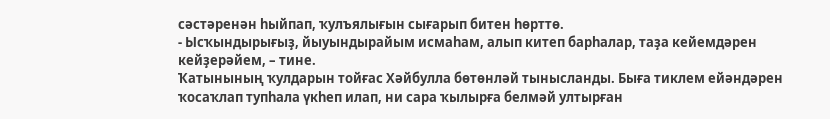сәстәренән һыйпап, ҡулъялығын сығарып битен һөрттө.
- Ысҡындырығыҙ, йыуындырайым исмаһам, алып китеп барһалар, таҙа кейемдәрен кейҙерәйем, – тине.
Ҡатынының ҡулдарын тойғас Хәйбулла бөтөнләй тынысланды. Быға тиклем ейәндәрен ҡосаҡлап тупһала үкһеп илап, ни сара ҡылырға белмәй ултырған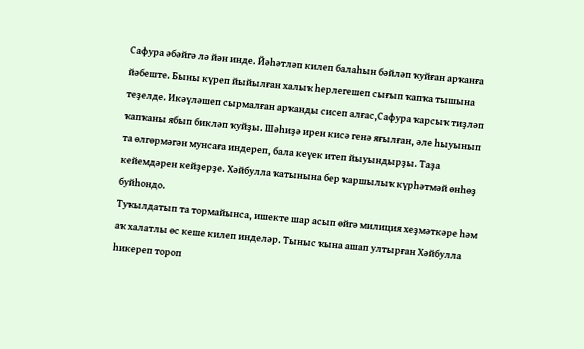Сафура әбәйгә лә йән инде. Йәһәтләп килеп балаһын бәйләп ҡуйған арҡанға йәбеште. Быны күреп йыйылған халыҡ һерлегешеп сығып ҡапҡа тышына теҙелде. Икәүләшеп сырмалған арҡанды сисеп алғас,Сафура ҡарсыҡ тиҙләп ҡапҡаны ябып бикләп ҡуйҙы. Шәһиҙә ирен кисә генә яғылған, әле һыуынып та өлгөрмәгән мунсаға индереп, бала кеүек итеп йыуындырҙы. Таҙа кейемдәрен кейҙерҙе. Хәйбулла ҡатынына бер ҡаршылыҡ күрһәтмәй өнһөҙ буйһондо.
Туҡылдатып та тормайынса, ишекте шар асып өйгә милиция хеҙмәткәре һәм аҡ халатлы өс кеше килеп инделәр. Тыныс ҡына ашап ултырған Хәйбулла һикереп тороп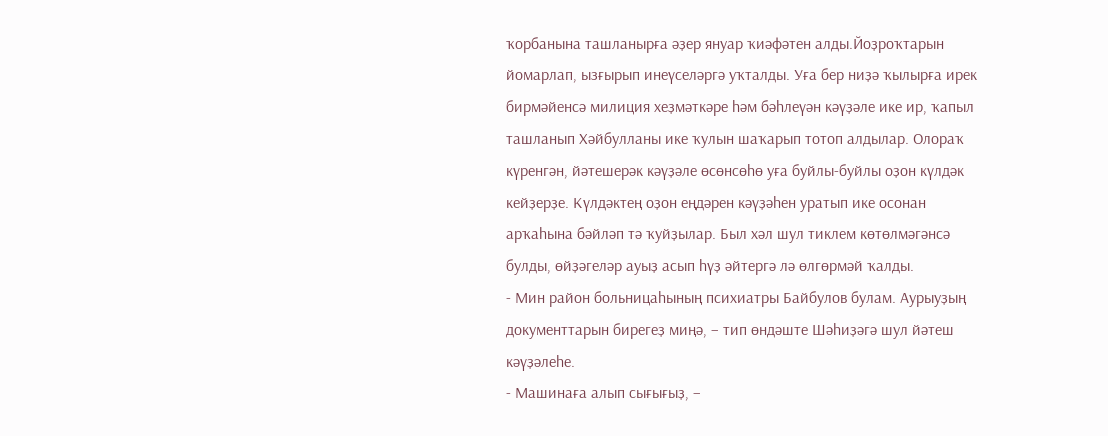ҡорбанына ташланырға әҙер януар ҡиәфәтен алды.Йоҙроҡтарын йомарлап, ызғырып инеүселәргә уҡталды. Уға бер ниҙә ҡылырға ирек бирмәйенсә милиция хеҙмәткәре һәм бәһлеүән кәүҙәле ике ир, ҡапыл ташланып Хәйбулланы ике ҡулын шаҡарып тотоп алдылар. Олораҡ күренгән, йәтешерәк кәүҙәле өсөнсөһө уға буйлы-буйлы оҙон күлдәк кейҙерҙе. Күлдәктең оҙон еңдәрен кәүҙәһен уратып ике осонан арҡаһына бәйләп тә ҡуйҙылар. Был хәл шул тиклем көтөлмәгәнсә булды, өйҙәгеләр ауыҙ асып һүҙ әйтергә лә өлгөрмәй ҡалды.
- Мин район больницаһының психиатры Байбулов булам. Аурыуҙың документтарын бирегеҙ миңә, – тип өндәште Шәһиҙәгә шул йәтеш кәүҙәлеһе.
- Машинаға алып сығығыҙ, –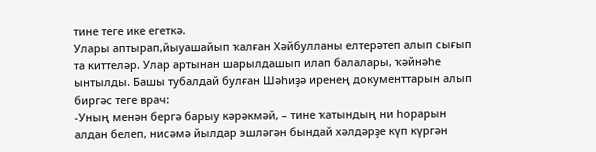тине теге ике егеткә.
Улары аптырап,йыуашайып ҡалған Хәйбулланы елтерәтеп алып сығып та киттеләр. Улар артынан шарылдашып илап балалары, ҡәйнәһе ынтылды. Башы тубалдай булған Шәһиҙә иренең документтарын алып биргәс теге врач:
-Уның менән бергә барыу кәрәкмәй, – тине ҡатындың ни һорарын алдан белеп, нисәмә йылдар эшләгән бындай хәлдәрҙе күп күргән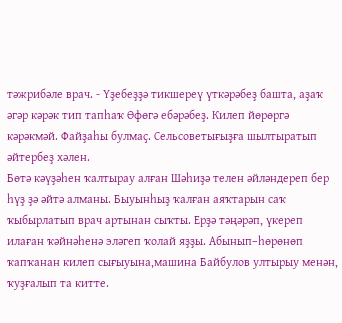тәжрибәле врач. - Үҙебеҙҙә тикшереү үткәрәбеҙ башта, аҙаҡ әгәр кәрәк тип тапһаҡ Өфөгә ебәрәбеҙ. Килеп йөрөргә кәрәкмәй. Файҙаһы булмаҫ. Сельсоветығыҙға шылтыратып әйтербеҙ хәлен.
Бөтә кәүҙәһен ҡалтырау алған Шәһиҙә телен әйләндереп бер һүҙ ҙә әйтә алманы. Быуынһыҙ ҡалған аяҡтарын саҡ ҡыбырлатып врач артынан сыҡты. Ерҙә тәңәрәп, үкереп илаған ҡәйнәһенә эләгеп ҡолай яҙҙы. Абынып–һөрөнөп ҡапҡанан килеп сығыуына,машина Байбулов ултырыу менән, ҡуҙғалып та китте.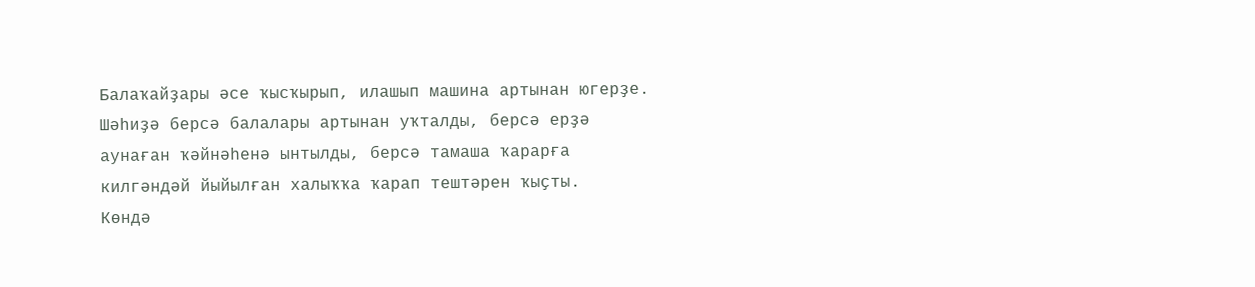Балаҡайҙары әсе ҡысҡырып, илашып машина артынан югерҙе. Шәһиҙә берсә балалары артынан уҡталды, берсә ерҙә аунаған ҡәйнәһенә ынтылды, берсә тамаша ҡарарға килгәндәй йыйылған халыҡҡа ҡарап тештәрен ҡыҫты.
Көндә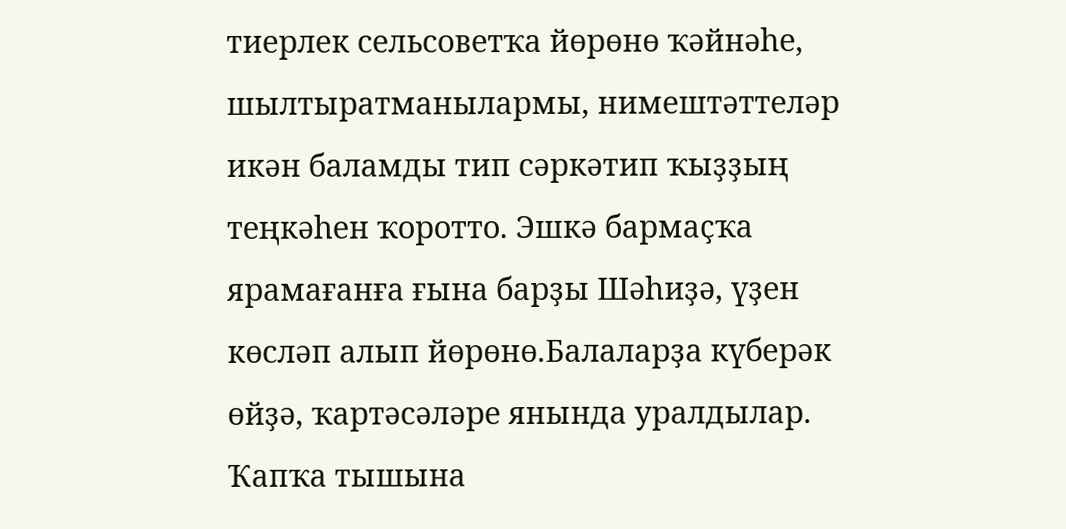тиерлек сельсоветҡа йөрөнө ҡәйнәһе, шылтыратманылармы, нимештәттеләр икән баламды тип сәркәтип ҡыҙҙың теңкәһен ҡоротто. Эшкә бармаҫҡа ярамағанға ғына барҙы Шәһиҙә, үҙен көсләп алып йөрөнө.Балаларҙа күберәк өйҙә, ҡартәсәләре янында уралдылар. Ҡапҡа тышына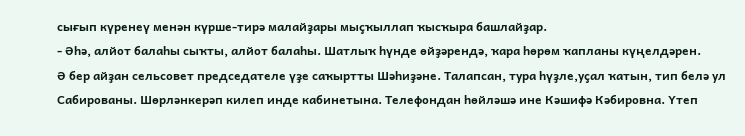сығып күренеү менән күрше-тирә малайҙары мыҫҡыллап ҡысҡыра башлайҙар.
- Әһә, алйот балаһы сыҡты, алйот балаһы. Шатлыҡ һүнде өйҙәрендә, ҡара һөрөм ҡапланы күңелдәрен.
Ә бер айҙан сельсовет председателе үҙе саҡыртты Шәһиҙәне. Талапсан, тура һүҙле,уҫал ҡатын, тип белә ул Сабированы. Шөрләнкерәп килеп инде кабинетына. Телефондан һөйләшә ине Кәшифә Кәбировна. Үтеп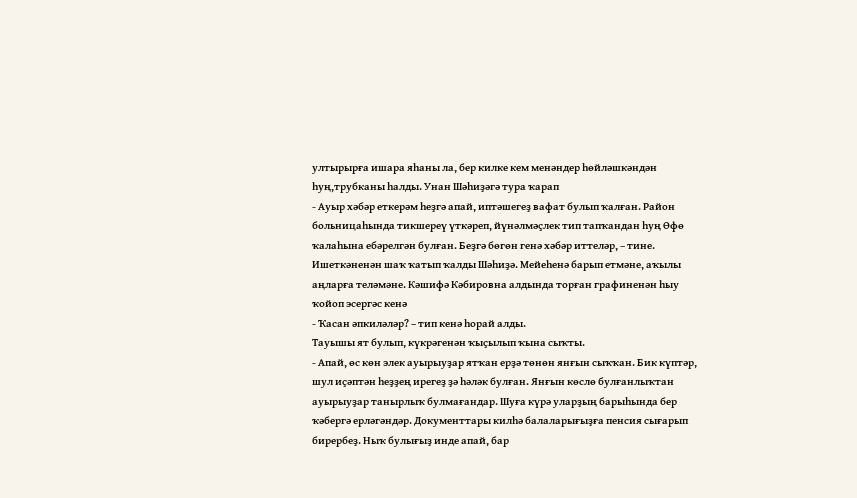ултырырға ишара яһаны ла, бер килке кем менәндер һөйләшкәндән һуң,трубканы һалды. Унан Шәһиҙәгә тура ҡарап
- Ауыр хәбәр еткерәм һеҙгә апай, иптәшегеҙ вафат булып ҡалған. Район больницаһында тикшереү үткәреп, йүнәлмәҫлек тип тапҡандан һуң Өфө ҡалаһына ебәрелгән булған. Беҙгә бөгөн генә хәбәр иттеләр, – тине.
Ишеткәненән шаҡ ҡатып ҡалды Шәһиҙә. Мейеһенә барып етмәне, аҡылы аңларға теләмәне. Кәшифә Кәбировна алдында торған графиненән һыу ҡойоп эсергәс кенә
- Ҡасан әпкиләләр? – тип кенә һорай алды.
Тауышы ят булып, күкрәгенән ҡыҫылып ҡына сыҡты.
- Апай, өс көн элек ауырыуҙар ятҡан ерҙә төнөн янғын сыҡҡан. Бик күптәр, шул иҫәптән һеҙҙең ирегеҙ ҙә һәләк булған. Янғын көслө булғанлыҡтан ауырыуҙар танырлыҡ булмағандар. Шуға күрә уларҙың барыһында бер ҡәбергә ерләгәндәр. Документтары килһә балаларығыҙға пенсия сығарып бирербеҙ. Ныҡ булығыҙ инде апай, бар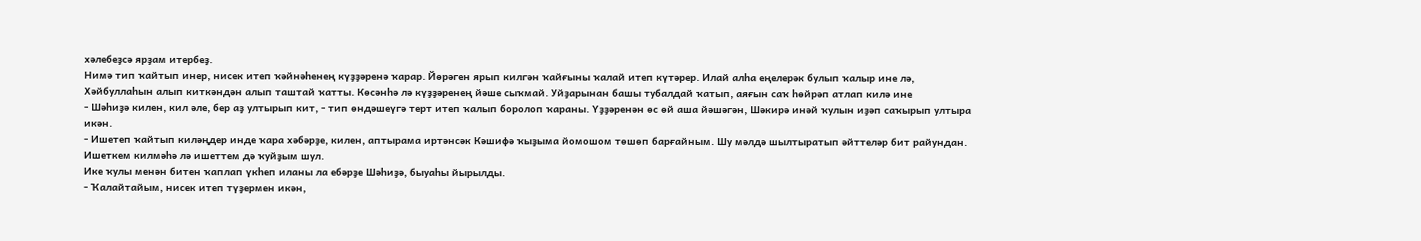хәлебеҙсә ярҙам итербеҙ.
Нимә тип ҡайтып инер, нисек итеп ҡәйнәһенең күҙҙәренә ҡарар. Йөрәген ярып килгән ҡайғыны ҡалай итеп күтәрер. Илай алһа еңелерәк булып ҡалыр ине лә, Хәйбуллаһын алып киткәндән алып таштай ҡатты. Көсәнһә лә күҙҙәренең йәше сыҡмай. Уйҙарынан башы тубалдай ҡатып, аяғын саҡ һөйрәп атлап килә ине
- Шәһиҙә килен, кил әле, бер аҙ ултырып кит, - тип өндәшеүгә терт итеп ҡалып боролоп ҡараны. Үҙҙәренән өс өй аша йәшәгән, Шәкирә инәй ҡулын иҙәп саҡырып ултыра икән.
- Ишетеп ҡайтып киләңдер инде ҡара хәбәрҙе, килен, аптырама иртәнсәк Кәшифә ҡыҙыма йомошом төшөп барғайным. Шу мәлдә шылтыратып әйттеләр бит райундан. Ишеткем килмәһә лә ишеттем дә ҡуйҙым шул.
Ике ҡулы менән битен ҡаплап үкһеп иланы ла ебәрҙе Шәһиҙә, быуаһы йырылды.
- Ҡалайтайым, нисек итеп түҙермен икән,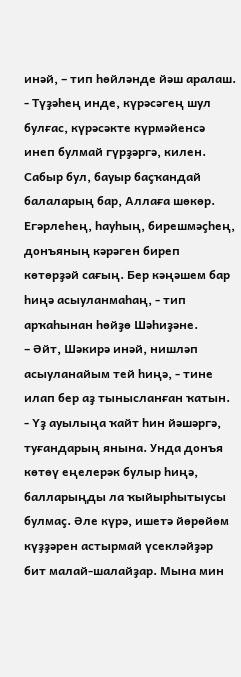инәй, – тип һөйләнде йәш аралаш.
- Түҙәһең инде, күрәсәгең шул булғас, күрәсәкте күрмәйенсә инеп булмай гүрҙәргә, килен. Сабыр бул, бауыр баҫҡандай балаларың бар, Аллаға шөкөр. Егәрлеһең, һауһың, бирешмәҫһең, донъяның кәрәген биреп көтөрҙәй сағың. Бер кәңәшем бар һиңә асыуланмаһаң, - тип арҡаһынан һөйҙө Шәһиҙәне.
– Әйт, Шәкирә инәй, нишләп асыуланайым тей һиңә, - тине илап бер аҙ тынысланған ҡатын.
- Үҙ ауылыңа ҡайт һин йәшәргә, туғандарың янына. Унда донъя көтөү еңелерәк булыр һиңә, балларыңды ла ҡыйырһытыусы булмаҫ. Әле күрә, ишетә йөрөйөм күҙҙәрен астырмай үсекләйҙәр бит малай-шалайҙар. Мына мин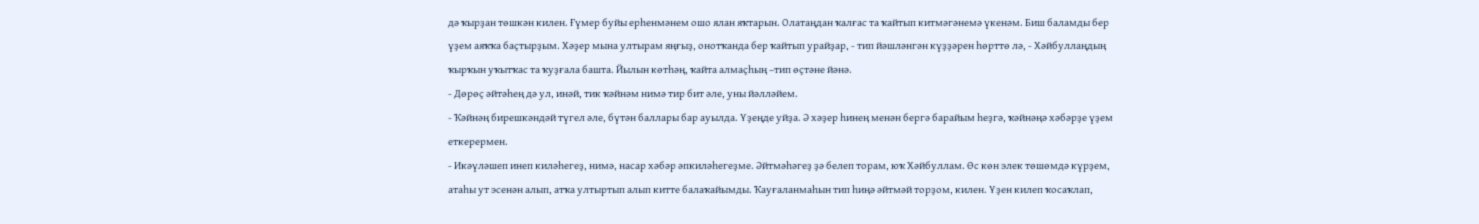дә ҡырҙан төшкән килен. Ғүмер буйы ерһенмәнем ошо ялан яҡтарын. Олатаңдан ҡалғас та ҡайтып китмәгәнемә үкенәм. Биш баламды бер үҙем аяҡҡа баҫтырҙым. Хәҙер мына ултырам яңғыҙ, онотҡанда бер ҡайтып урайҙар, - тип йәшләнгән күҙҙәрен һөрттө лә, - Хәйбуллаңдың ҡырҡын уҡытҡас та ҡуҙғала башта. Йылын көтһәң, ҡайта алмаҫһың –тип өҫтәне йәнә.
- Дөрөҫ әйтәһең дә ул, инәй, тик ҡәйнәм нимә тир бит әле, уны йәлләйем.
- Ҡәйнәң бирешкәндәй түгел әле, бүтән баллары бар ауылда. Үҙеңде уйҙа. Ә хәҙер һинең менән бергә барайым һеҙгә, ҡәйнәңә хәбәрҙе үҙем еткерермен.
- Икәүләшеп инеп киләһегеҙ, нимә, насар хәбәр әпкиләһегеҙме. Әйтмәһәгеҙ ҙә белеп торам, юҡ Хәйбуллам. Өс көн элек төшөмдә күрҙем, атаһы ут эсенән алып, атҡа ултыртып алып китте балаҡайымды. Ҡауғаланмаһын тип һиңә әйтмәй торҙом, килен. Үҙен килеп ҡосаҡлап,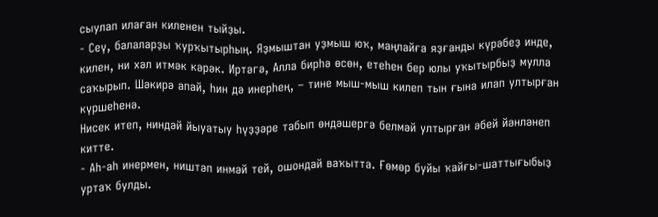сыулап илаған киленен тыйҙы.
- Сеү, балаларҙы ҡурҡытырһың. Яҙмыштан уҙмыш юҡ, маңлайға яҙғанды күрәбеҙ инде, килен, ни хәл итмәк кәрәк. Иртәгә, Алла бирһә өсөн, етеһен бер юлы уҡытырбыҙ мулла саҡырып. Шәкирә апай, һин дә инерһең, – тине мыш-мыш килеп тын ғына илап ултырған күршеһенә.
Нисек итеп, ниндәй йыуатыу һүҙҙәре табып өндәшергә белмәй ултырған әбей йәнләнеп китте.
- Аһ-аһ инермен, ништәп инмәй тей, ошондай ваҡытта. Ғөмөр буйы ҡайғы-шаттығыбыҙ уртаҡ булды.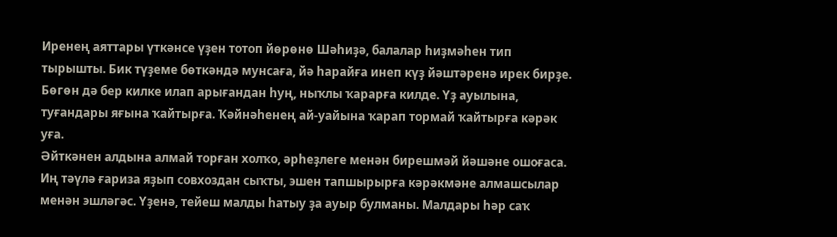Иренең аяттары үткәнсе үҙен тотоп йөрөнө Шәһиҙә, балалар һиҙмәһен тип тырышты. Бик түҙеме бөткәндә мунсаға, йә һарайға инеп күҙ йәштәренә ирек бирҙе. Бөгөн дә бер килке илап арығандан һуң, ныҡлы ҡарарға килде. Үҙ ауылына, туғандары яғына ҡайтырға. Ҡәйнәһенең ай-уайына ҡарап тормай ҡайтырға кәрәк уға.
Әйткәнен алдына алмай торған холҡо, әрһеҙлеге менән бирешмәй йәшәне ошоғаса. Иң тәүлә ғариза яҙып совхоздан сыҡты, эшен тапшырырға кәрәкмәне алмашсылар менән эшләгәс. Үҙенә, тейеш малды һатыу ҙа ауыр булманы. Малдары һәр саҡ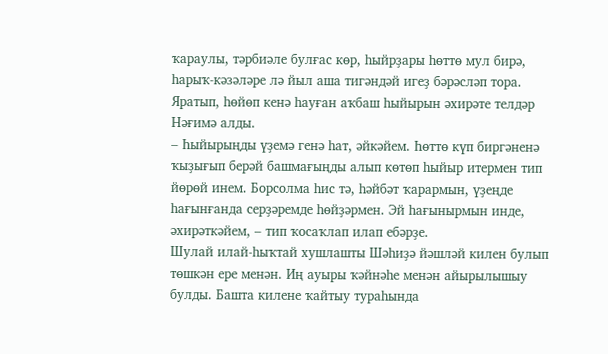ҡараулы, тәрбиәле булғас көр, һыйрҙары һөттө мул бирә, һарыҡ-кәзәләре лә йыл аша тигәндәй игеҙ бәрәсләп тора.
Яратып, һөйөп кенә һауған аҡбаш һыйырын әхирәте телдәр Нәғимә алды.
– Һыйырыңды үҙемә генә һат, әйкәйем. Һөттө күп биргәненә ҡыҙығып берәй башмағыңды алып көтөп һыйыр итермен тип йөрөй инем. Борсолма һис тә, һәйбәт ҡарармын, үҙеңде һағынғанда серҙәремде һөйҙәрмен. Эй һағынырмын инде, әхирәткәйем, – тип ҡосаҡлап илап ебәрҙе.
Шулай илай-һыҡтай хушлашты Шәһиҙә йәшләй килен булып төшкән ере менән. Иң ауыры ҡәйнәһе менән айырылышыу булды. Башта килене ҡайтыу тураһында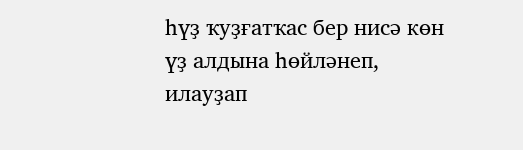һүҙ ҡуҙғатҡас бер нисә көн үҙ алдына һөйләнеп, илауҙап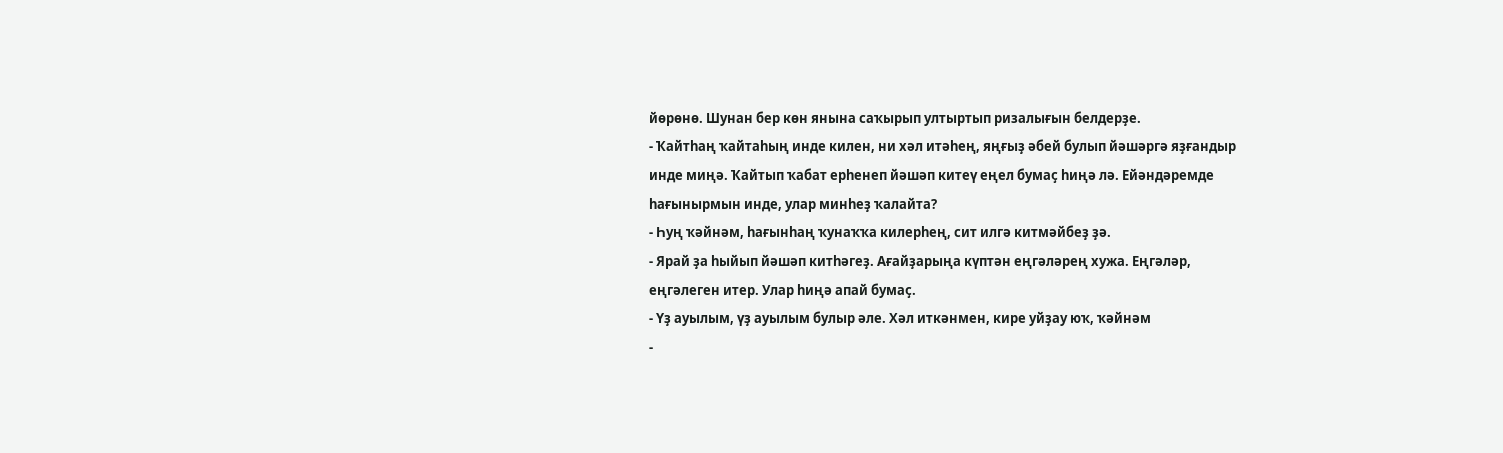йөрөнө. Шунан бер көн янына саҡырып ултыртып ризалығын белдерҙе.
- Ҡайтһаң ҡайтаһың инде килен, ни хәл итәһең, яңғыҙ әбей булып йәшәргә яҙғандыр инде миңә. Ҡайтып ҡабат ерһенеп йәшәп китеү еңел бумаҫ һиңә лә. Ейәндәремде һағынырмын инде, улар минһеҙ ҡалайта?
- Һуң ҡәйнәм, һағынһаң ҡунаҡҡа килерһең, сит илгә китмәйбеҙ ҙә.
- Ярай ҙа һыйып йәшәп китһәгеҙ. Ағайҙарыңа күптән еңгәләрең хужа. Еңгәләр, еңгәлеген итер. Улар һиңә апай бумаҫ.
- Үҙ ауылым, үҙ ауылым булыр әле. Хәл иткәнмен, кире уйҙау юҡ, ҡәйнәм
-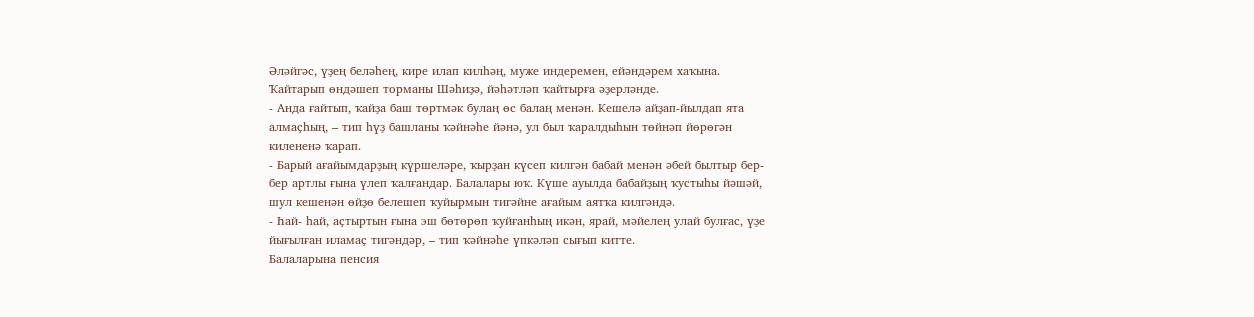Әләйгәс, үҙең беләһең, кире илап килһәң, муже индеремен, ейәндәрем хаҡына.
Ҡайтарып өндәшеп торманы Шәһиҙә, йәһәтләп ҡайтырға әҙерләнде.
- Анда ғайтып, ҡайҙа баш төртмәк булаң өс балаң менән. Кешелә айҙап-йылдап ята алмаҫһың, – тип һүҙ башланы ҡәйнәһе йәнә, ул был ҡаралдыһын төйнәп йөрөгән килененә ҡарап.
- Барый ағайымдарҙың күршеләре, ҡырҙан күсеп килгән бабай менән әбей былтыр бер-бер артлы ғына үлеп ҡалғандар. Балалары юҡ. Күше ауылда бабайҙың ҡустыһы йәшәй, шул кешенән өйҙө белешеп ҡуйырмын тигәйне ағайым аятҡа килгәндә.
- Һай- һай, аҫтыртын ғына эш бөтөрөп ҡуйғанһың икән, ярай, мәйелең улай булғас, үҙе йығылған иламаҫ тигәндәр, – тип ҡәйнәһе үпкәләп сығып китте.
Балаларына пенсия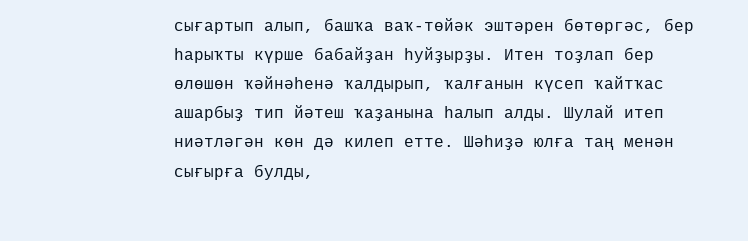сығартып алып, башҡа ваҡ-төйәк эштәрен бөтөргәс, бер һарыҡты күрше бабайҙан һуйҙырҙы. Итен тоҙлап бер өлөшөн ҡәйнәһенә ҡалдырып, ҡалғанын күсеп ҡайтҡас ашарбыҙ тип йәтеш ҡаҙанына һалып алды. Шулай итеп ниәтләгән көн дә килеп етте. Шәһиҙә юлға таң менән сығырға булды,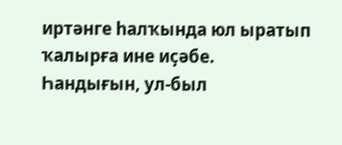иртәнге һалҡында юл ыратып ҡалырға ине иҫәбе.
Һандығын, ул-был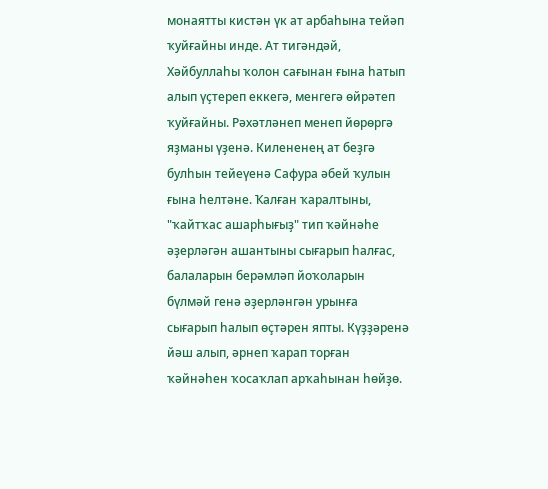монаятты кистән үк ат арбаһына тейәп ҡуйғайны инде. Ат тигәндәй, Хәйбуллаһы ҡолон сағынан ғына һатып алып үҫтереп еккегә, менгегә өйрәтеп ҡуйғайны. Рәхәтләнеп менеп йөрөргә яҙманы үҙенә. Килененең ат беҙгә булһын тейеүенә Сафура әбей ҡулын ғына һелтәне. Ҡалған ҡаралтыны, "ҡайтҡас ашарһығыҙ" тип ҡәйнәһе әҙерләгән ашантыны сығарып һалғас, балаларын берәмләп йоҡоларын бүлмәй генә әҙерләнгән урынға сығарып һалып өҫтәрен япты. Күҙҙәренә йәш алып, әрнеп ҡарап торған ҡәйнәһен ҡосаҡлап арҡаһынан һөйҙө.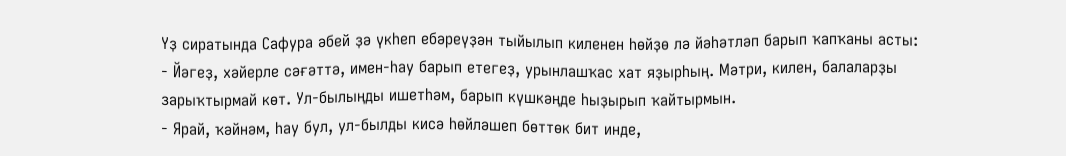Үҙ сиратында Сафура әбей ҙә үкһеп ебәреүҙән тыйылып киленен һөйҙө лә йәһәтләп барып ҡапҡаны асты:
- Йәгеҙ, хәйерле сәғәттә, имен-һау барып етегеҙ, урынлашҡас хат яҙырһың. Мәтри, килен, балаларҙы зарыҡтырмай көт. Ул-былыңды ишетһәм, барып күшкәңде һыҙырып ҡайтырмын.
- Ярай, ҡәйнәм, һау бул, ул-былды кисә һөйләшеп бөттөк бит инде,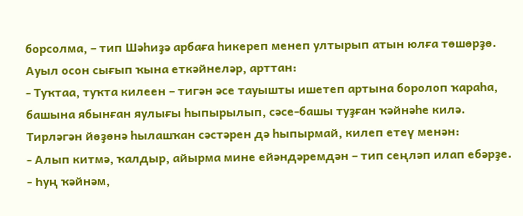борсолма, – тип Шәһиҙә арбаға һикереп менеп ултырып атын юлға төшөрҙө.
Ауыл осон сығып ҡына еткәйнеләр, арттан:
- Туҡтаа, туҡта килеен – тигән әсе тауышты ишетеп артына боролоп ҡараһа, башына ябынған яулығы һыпырылып, сәсе-башы туҙған ҡәйнәһе килә. Тирләгән йөҙөнә һылашҡан сәстәрен дә һыпырмай, килеп етеү менән:
- Алып китмә, ҡалдыр, айырма мине ейәндәремдән – тип сеңләп илап ебәрҙе.
- Һуң ҡәйнәм,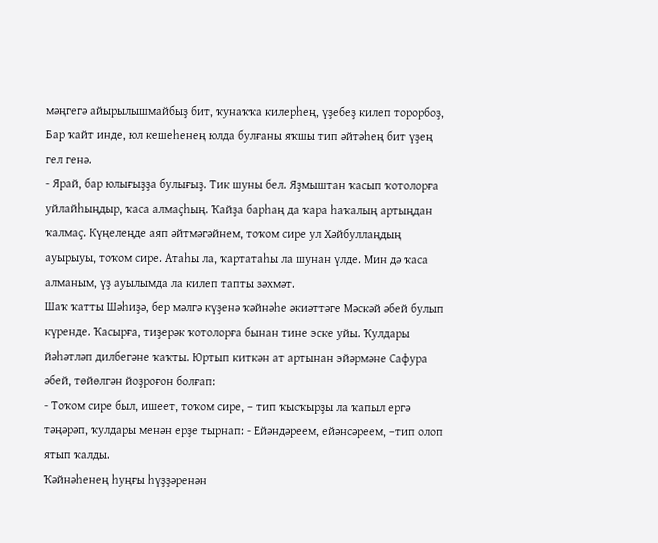мәңгегә айырылышмайбыҙ бит, ҡунаҡҡа килерһең, үҙебеҙ килеп торорбоҙ, Бар ҡайт инде, юл кешеһенең юлда булғаны яҡшы тип әйтәһең бит үҙең гел генә.
- Ярай, бар юлығыҙҙа булығыҙ. Тик шуны бел. Яҙмыштан ҡасып ҡотолорға уйлайһыңдыр, ҡаса алмаҫһың. Ҡайҙа барһаң да ҡара һаҡалың артыңдан ҡалмаҫ. Күңелеңде аяп әйтмәгәйнем, тоҡом сире ул Хәйбуллаңдың ауырыуы, тоҡом сире. Атаһы ла, ҡартатаһы ла шунан үлде. Мин дә ҡаса алманым, үҙ ауылымда ла килеп тапты зәхмәт.
Шаҡ ҡатты Шәһиҙә, бер мәлгә күҙенә ҡәйнәһе әкиәттәге Мәскәй әбей булып күренде. Ҡасырға, тиҙерәк ҡотолорға бынан тине эске уйы. Ҡулдары йәһәтләп дилбегәне ҡаҡты. Юртып киткән ат артынан эйәрмәне Сафура әбей, төйөлгән йоҙроғон болғап:
- Тоҡом сире был, ишеет, тоҡом сире, – тип ҡысҡырҙы ла ҡапыл ергә тәңәрәп, ҡулдары менән ерҙе тырнап: - Ейәндәреем, ейәнсәреем, –тип олоп ятып ҡалды.
Ҡәйнәһенең һуңғы һүҙҙәренән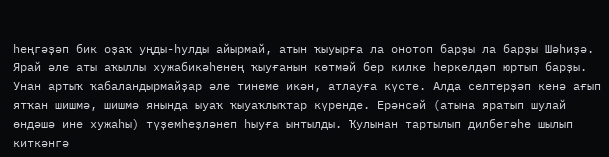һеңгәҙәп бик оҙаҡ уңды-һулды айырмай, атын ҡыуырға ла онотоп барҙы ла барҙы Шәһиҙә. Ярай әле аты аҡыллы хужабикәһенең ҡыуғанын көтмәй бер килке һеркелдәп юртып барҙы. Унан артыҡ ҡабаландырмайҙар әле тинеме икән, атлауға күсте. Алда селтерҙәп кенә ағып ятҡан шишмә, шишмә янында ыуаҡ ҡыуаҡлыҡтар күренде. Ерәнсәй (атына яратып шулай өндәшә ине хужаһы) түҙемһеҙләнеп һыуға ынтылды. Ҡулынан тартылып дилбегәһе шылып киткәнгә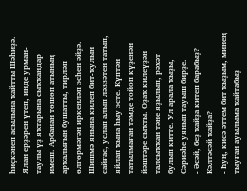һиҫкәнеп асылына ҡайтты Шәһиҙә. Ялан ерҙәрен үтеп, инде урман-таулы үҙ яҡтарына сыҡҡандар имеш. Арбанан төшөп атының арҡалығын бушатты, тирләп өлгөрмәгән иркенләп эсһен әйҙә. Шишмә янына килеп бит-ҡулын сайғас, услап алып ләззәтен татып, яйлап ҡына һыу эсте. Күптән татылмаған тәмде тойоп күҙенән йәштәре сыҡты. Оҙаҡ килеүҙән талсыҡҡан тәне яҙылып, рәхәт булып китте. Ул арала ҡыҙы, Сәриәһе уянып тауыш бирҙе.
- Әсәй, беҙ ҡайҙа китеп барабыҙ? Кәлтәсәй ҡайҙа?
- Һуң, кисә әттем бит ҡыҙым, минең тыуған ауылыма ҡайтабыҙ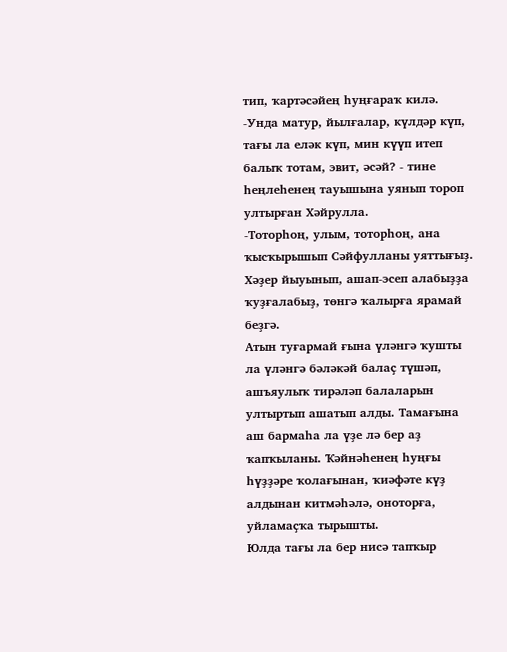тип, ҡартәсәйең һуңғараҡ килә.
-Унда матур, йылғалар, күлдәр күп, тағы ла еләк күп, мин күүп итеп балыҡ тотам, эвит, әсәй? - тине һеңлеһенең тауышына уянып тороп ултырған Хәйрулла.
-Тоторһоң, улым, тоторһоң, ана ҡысҡырышып Сәйфулланы уяттығыҙ. Хәҙер йыуынып, ашап-эсеп алабыҙҙа ҡуҙғалабыҙ, төнгә ҡалырға ярамай беҙгә.
Атын туғармай ғына үләнгә ҡушты ла үләнгә бәләкәй балаҫ түшәп, ашъяулыҡ тирәләп балаларын ултыртып ашатып алды. Тамағына аш бармаһа ла үҙе лә бер аҙ ҡапҡыланы. Ҡәйнәһенең һуңғы һүҙҙәре ҡолағынан, ҡиәфәте күҙ алдынан китмәһәлә, оноторға, уйламаҫҡа тырышты.
Юлда тағы ла бер нисә тапҡыр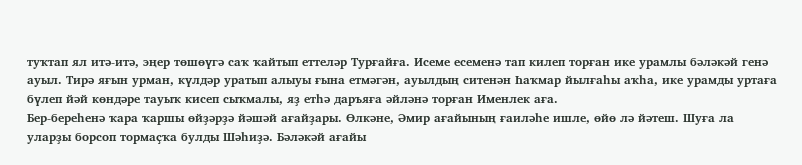туҡтап ял итә-итә, эңер төшөүгә саҡ ҡайтып еттеләр Турғайға. Исеме есеменә тап килеп торған ике урамлы бәләкәй генә ауыл. Тирә яғын урман, күлдәр уратып алыуы ғына етмәгән, ауылдың ситенән Һаҡмар йылғаһы аҡһа, ике урамды уртаға бүлеп йәй көндәре тауыҡ кисеп сыҡмалы, яҙ етһә даръяға әйләнә торған Именлек аға.
Бер-береһенә ҡара ҡаршы өйҙәрҙә йәшәй ағайҙары. Өлкәне, Әмир ағайының ғаиләһе ишле, өйө лә йәтеш. Шуға ла уларҙы борсоп тормаҫҡа булды Шәһиҙә. Бәләкәй ағайы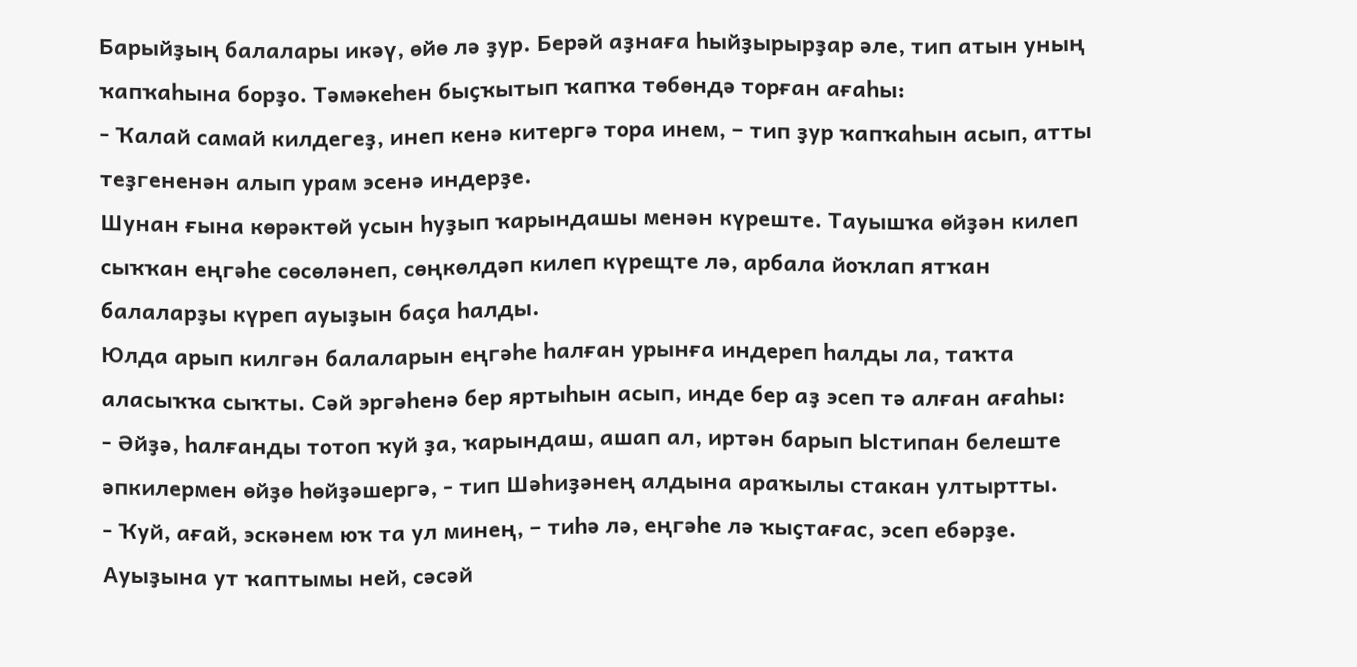Барыйҙың балалары икәү, өйө лә ҙур. Берәй аҙнаға һыйҙырырҙар әле, тип атын уның ҡапҡаһына борҙо. Тәмәкеһен быҫҡытып ҡапҡа төбөндә торған ағаһы:
- Ҡалай самай килдегеҙ, инеп кенә китергә тора инем, – тип ҙур ҡапҡаһын асып, атты теҙгененән алып урам эсенә индерҙе.
Шунан ғына көрәктөй усын һуҙып ҡарындашы менән күреште. Тауышҡа өйҙән килеп сыҡҡан еңгәһе сөсөләнеп, сөңкөлдәп килеп күрещте лә, арбала йоҡлап ятҡан балаларҙы күреп ауыҙын баҫа һалды.
Юлда арып килгән балаларын еңгәһе һалған урынға индереп һалды ла, таҡта аласыҡҡа сыҡты. Сәй эргәһенә бер яртыһын асып, инде бер аҙ эсеп тә алған ағаһы:
- Әйҙә, һалғанды тотоп ҡуй ҙа, ҡарындаш, ашап ал, иртән барып Ыстипан белеште әпкилермен өйҙө һөйҙәшергә, - тип Шәһиҙәнең алдына араҡылы стакан ултыртты.
- Ҡуй, ағай, эскәнем юҡ та ул минең, – тиһә лә, еңгәһе лә ҡыҫтағас, эсеп ебәрҙе. Ауыҙына ут ҡаптымы ней, сәсәй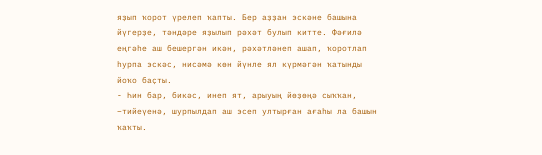яҙып ҡорот үрелеп ҡапты. Бер аҙҙан эскәне башына йүгерҙе, тәндәре яҙылып рәхәт булып китте. Фәғилә еңгәһе аш бешергән икән, рәхәтләнеп ашап, ҡоротлап һурпа эскәс, нисәмә көн йүнле ял күрмәгән ҡатынды йоҡо баҫты.
- Һин бар, бикәс, инеп ят, арыуың йөҙөңә сыҡҡан, –тийеүенә, шурпылдап аш эсеп ултырған ағаһы ла башын ҡаҡты.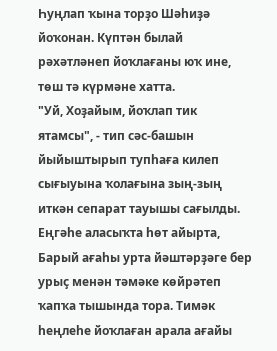Һуңлап ҡына торҙо Шәһиҙә йоҡонан. Күптән былай рәхәтләнеп йоҡлағаны юҡ ине, төш тә күрмәне хатта.
"Уй, Хоҙайым, йоҡлап тик ятамсы", - тип сәс-башын йыйыштырып тупһаға килеп сығыуына ҡолағына зың-зың иткән сепарат тауышы сағылды.
Еңгәһе аласыҡта һөт айырта, Барый ағаһы урта йәштәрҙәге бер урыҫ менән тәмәке көйрәтеп ҡапҡа тышында тора. Тимәк һеңлеһе йоҡлаған арала ағайы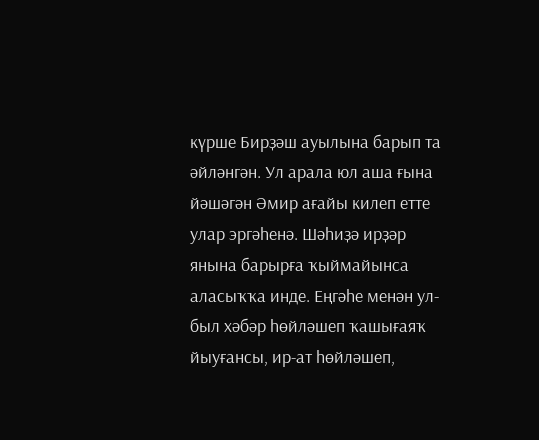күрше Бирҙәш ауылына барып та әйләнгән. Ул арала юл аша ғына йәшәгән Әмир ағайы килеп етте улар эргәһенә. Шәһиҙә ирҙәр янына барырға ҡыймайынса аласыҡҡа инде. Еңгәһе менән ул-был хәбәр һөйләшеп ҡашығаяҡ йыуғансы, ир-ат һөйләшеп,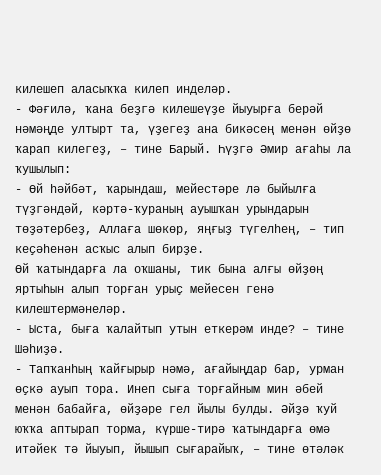килешеп аласыҡҡа килеп инделәр.
- Фәғилә, ҡана беҙгә килешеүҙе йыуырға берәй нәмәңде ултырт та, үҙегеҙ ана бикәсең менән өйҙө ҡарап килегеҙ, – тине Барый. Һүҙгә Әмир ағаһы ла ҡушылып:
- Өй һәйбәт, ҡарындаш, мейестәре лә быйылға түҙгәндәй, кәртә-ҡураның ауышҡан урындарын төҙәтербеҙ, Аллаға шөкөр, яңғыҙ түгелһең, – тип кеҫәһенән асҡыс алып бирҙе.
Өй ҡатындарға ла оҡшаны, тик бына алғы өйҙөң яртыһын алып торған урыҫ мейесен генә килештермәнеләр.
- Ыста, быға ҡалайтып утын еткерәм инде? – тине Шәһиҙә.
- Тапҡанһың ҡайғырыр нәмә, ағайыңдар бар, урман өҫкә ауып тора. Инеп сыға торғайным мин әбей менән бабайға, өйҙәре гел йылы булды. Әйҙә ҡуй юҡҡа аптырап торма, күрше-тирә ҡатындарға өмә итәйек тә йыуып, йышып сығарайыҡ, – тине өтәләк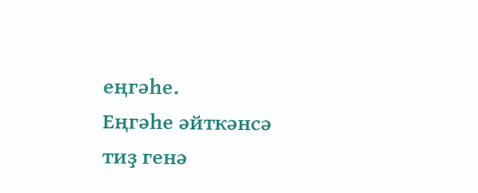еңгәһе.
Еңгәһе әйткәнсә тиҙ генә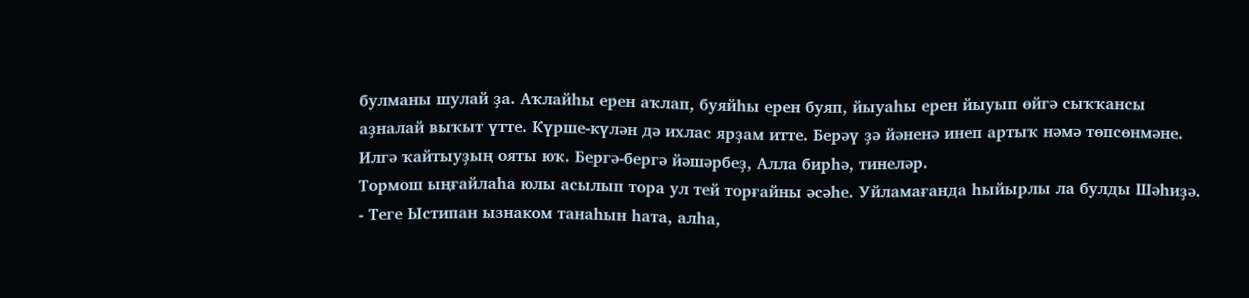булманы шулай ҙа. Аҡлайһы ерен аҡлап, буяйһы ерен буяп, йыуаһы ерен йыуып өйгә сыҡҡансы аҙналай выҡыт үтте. Күрше-күлән дә ихлас ярҙам итте. Берәү ҙә йәненә инеп артыҡ нәмә төпсөнмәне. Илгә ҡайтыуҙың ояты юҡ. Бергә-бергә йәшәрбеҙ, Алла бирһә, тинеләр.
Тормош ыңғайлаһа юлы асылып тора ул тей торғайны әсәһе. Уйламағанда һыйырлы ла булды Шәһиҙә.
- Теге Ыстипан ызнаком танаһын һата, алһа,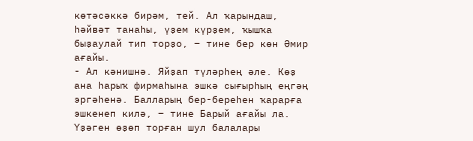көтәсәккә бирәм, тей. Ал ҡарындаш, һәйвәт танаһы, үҙем күрҙем, ҡышҡа быҙаулай тип торҙо, – тине бер көн Әмир ағайы.
- Ал кәнишнә. Яйҙап түләрһең әле. Көҙ ана һарыҡ фирмаһына эшкә сығырһың еңгәң эргәһенә. Балларың бер-береһен ҡарарға эшкенеп килә, – тине Барый ағайы ла.
Үҙәген өҙөп торған шул балалары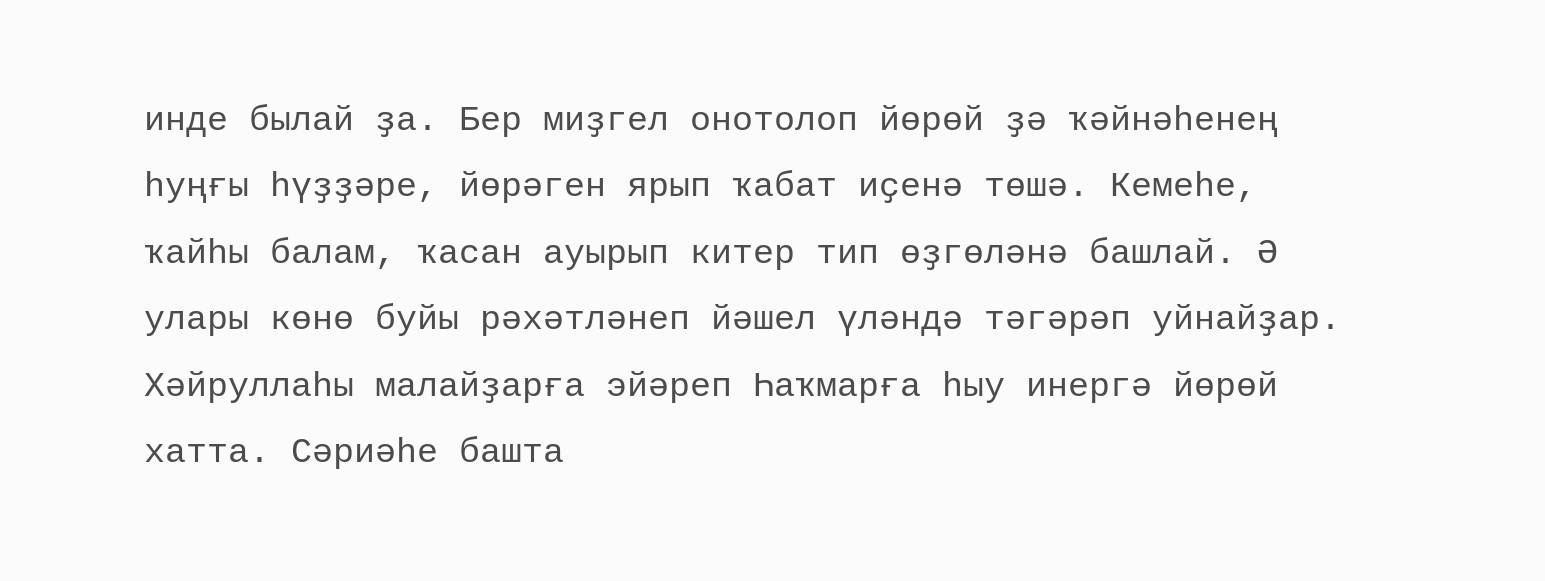инде былай ҙа. Бер миҙгел онотолоп йөрөй ҙә ҡәйнәһенең һуңғы һүҙҙәре, йөрәген ярып ҡабат иҫенә төшә. Кемеһе, ҡайһы балам, ҡасан ауырып китер тип өҙгөләнә башлай. Ә улары көнө буйы рәхәтләнеп йәшел үләндә тәгәрәп уйнайҙар. Хәйруллаһы малайҙарға эйәреп Һаҡмарға һыу инергә йөрөй хатта. Сәриәһе башта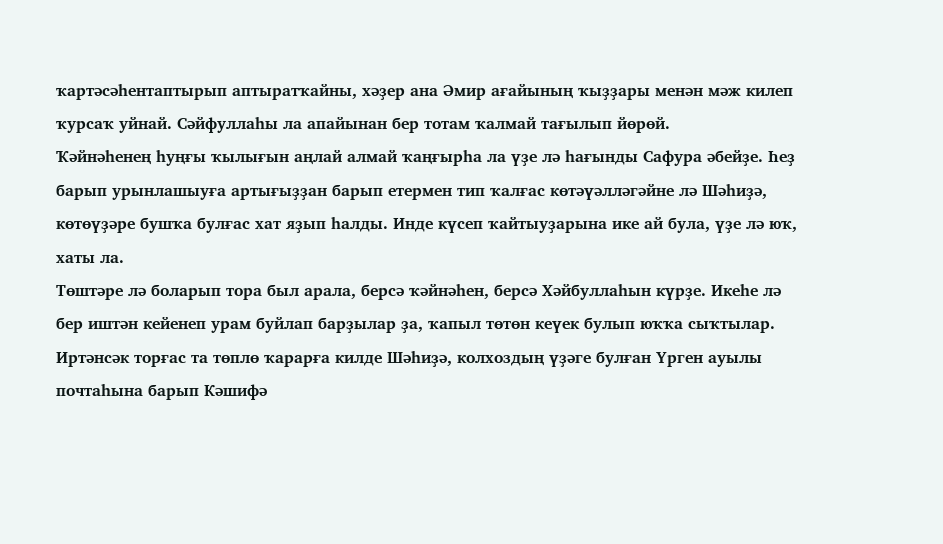ҡартәсәһентаптырып аптыратҡайны, хәҙер ана Әмир ағайының ҡыҙҙары менән мәж килеп ҡурсаҡ уйнай. Сәйфуллаһы ла апайынан бер тотам ҡалмай тағылып йөрөй.
Ҡәйнәһенең һуңғы ҡылығын аңлай алмай ҡаңғырһа ла үҙе лә һағынды Сафура әбейҙе. Һеҙ барып урынлашыуға артығыҙҙан барып етермен тип ҡалғас көтәүәлләгәйне лә Шәһиҙә, көтөүҙәре бушҡа булғас хат яҙып һалды. Инде күсеп ҡайтыуҙарына ике ай була, үҙе лә юҡ, хаты ла.
Төштәре лә боларып тора был арала, берсә ҡәйнәһен, берсә Хәйбуллаһын күрҙе. Икеһе лә бер иштән кейенеп урам буйлап барҙылар ҙа, ҡапыл төтөн кеүек булып юҡҡа сыҡтылар. Иртәнсәк торғас та төплө ҡарарға килде Шәһиҙә, колхоздың үҙәге булған Үрген ауылы почтаһына барып Кәшифә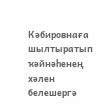Кәбировнаға шылтыратып ҡәйнәһенең хәлен белешергә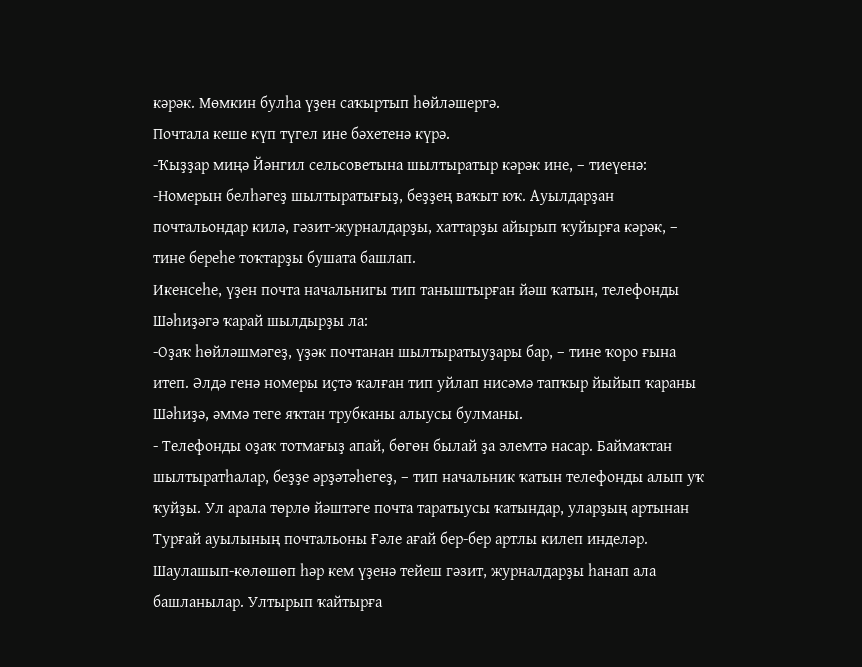кәрәк. Мөмкин булһа үҙен саҡыртып һөйләшергә.
Почтала кеше күп түгел ине бәхетенә күрә.
-Ҡыҙҙар миңә Йәнгил сельсоветына шылтыратыр кәрәк ине, – тиеүенә:
-Номерын белһәгеҙ шылтыратығыҙ, беҙҙең ваҡыт юҡ. Ауылдарҙан почтальондар килә, гәзит-журналдарҙы, хаттарҙы айырып ҡуйырға кәрәк, – тине береһе тоҡтарҙы бушата башлап.
Икенсеһе, үҙен почта начальнигы тип таныштырған йәш ҡатын, телефонды Шәһиҙәгә ҡарай шылдырҙы ла:
-Оҙаҡ һөйләшмәгеҙ, үҙәк почтанан шылтыратыуҙары бар, – тине ҡоро ғына итеп. Әлдә генә номеры иҫтә ҡалған тип уйлап нисәмә тапҡыр йыйып ҡараны Шәһиҙә, әммә теге яҡтан трубканы алыусы булманы.
- Телефонды оҙаҡ тотмағыҙ апай, бөгөн былай ҙа элемтә насар. Баймаҡтан шылтыратһалар, беҙҙе әрҙәтәһегеҙ, – тип начальник ҡатын телефонды алып уҡ ҡуйҙы. Ул арала төрлө йәштәге почта таратыусы ҡатындар, уларҙың артынан Турғай ауылының почтальоны Ғәле ағай бер-бер артлы килеп инделәр. Шаулашып-көлөшөп һәр кем үҙенә тейеш гәзит, журналдарҙы һанап ала башланылар. Ултырып ҡайтырға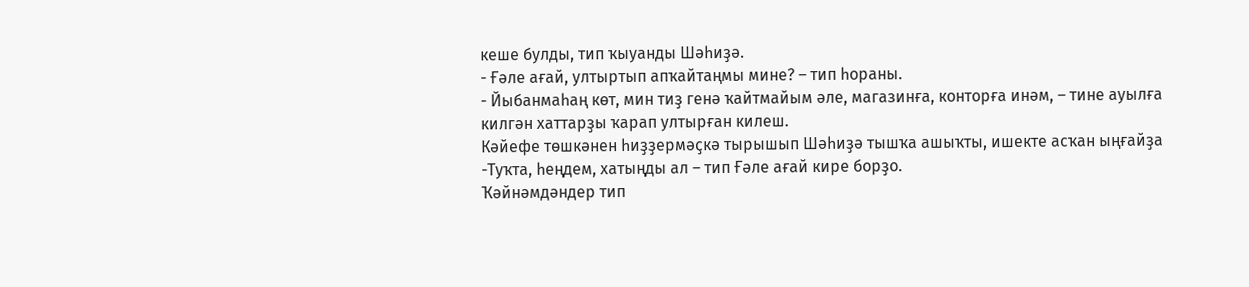кеше булды, тип ҡыуанды Шәһиҙә.
- Ғәле ағай, ултыртып апҡайтаңмы мине? – тип һораны.
- Йыбанмаһаң көт, мин тиҙ генә ҡайтмайым әле, магазинға, конторға инәм, – тине ауылға килгән хаттарҙы ҡарап ултырған килеш.
Кәйефе төшкәнен һиҙҙермәҫкә тырышып Шәһиҙә тышҡа ашыҡты, ишекте асҡан ыңғайҙа
-Туҡта, һеңдем, хатыңды ал – тип Ғәле ағай кире борҙо.
Ҡәйнәмдәндер тип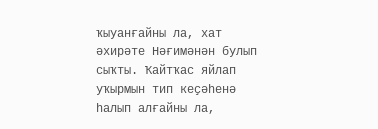ҡыуанғайны ла, хат әхирәте Нәғимәнән булып сыҡты. Ҡайтҡас яйлап уҡырмын тип кеҫәһенә һалып алғайны ла,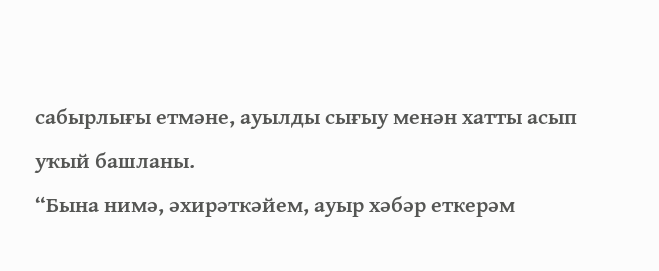сабырлығы етмәне, ауылды сығыу менән хатты асып уҡый башланы.
“Бына нимә, әхирәткәйем, ауыр хәбәр еткерәм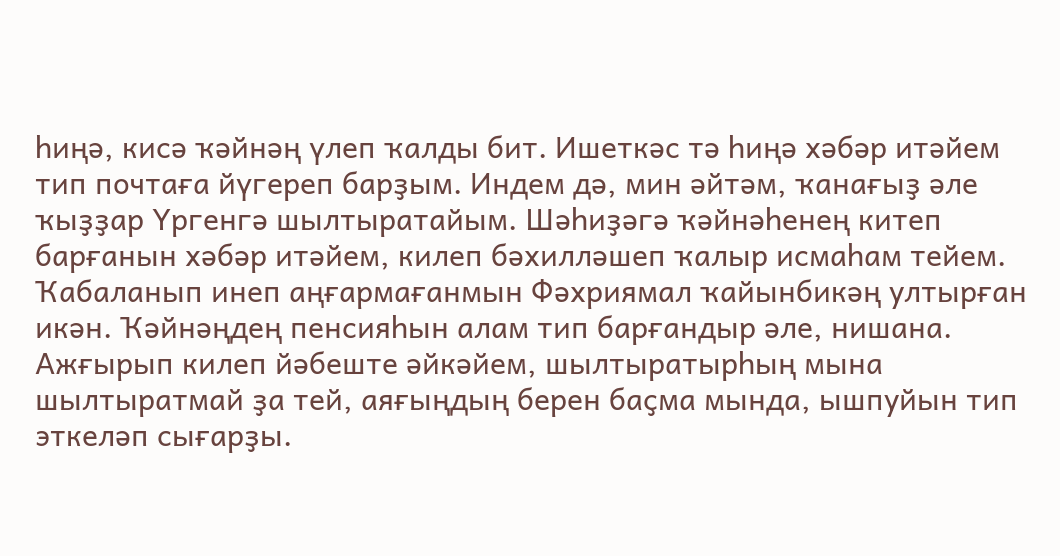һиңә, кисә ҡәйнәң үлеп ҡалды бит. Ишеткәс тә һиңә хәбәр итәйем тип почтаға йүгереп барҙым. Индем дә, мин әйтәм, ҡанағыҙ әле ҡыҙҙар Үргенгә шылтыратайым. Шәһиҙәгә ҡәйнәһенең китеп барғанын хәбәр итәйем, килеп бәхилләшеп ҡалыр исмаһам тейем. Ҡабаланып инеп аңғармағанмын Фәхриямал ҡайынбикәң ултырған икән. Ҡәйнәңдең пенсияһын алам тип барғандыр әле, нишана. Ажғырып килеп йәбеште әйкәйем, шылтыратырһың мына шылтыратмай ҙа тей, аяғыңдың берен баҫма мында, ышпуйын тип эткеләп сығарҙы.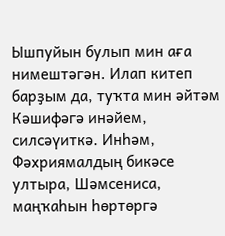Ышпуйын булып мин аға нимештәгән. Илап китеп барҙым да, туҡта мин әйтәм Кәшифәгә инәйем, силсәүиткә. Инһәм, Фәхриямалдың бикәсе ултыра, Шәмсениса, маңҡаһын һөртөргә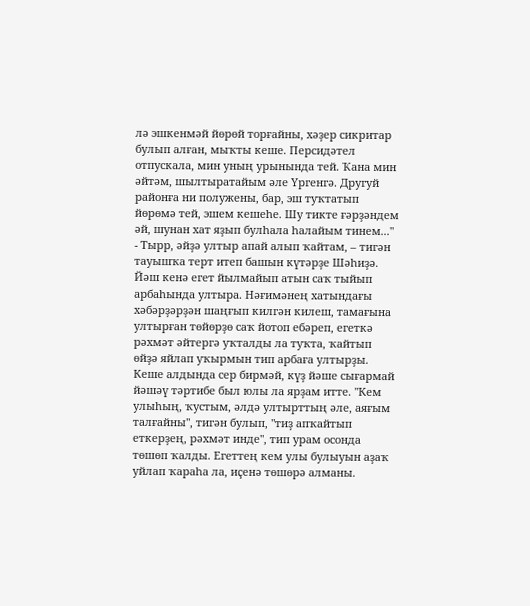лә эшкенмәй йөрөй торғайны, хәҙер сикритар булып алған, мыҡты кеше. Персидәтел отпускала, мин уның урынында тей. Ҡана мин әйтәм, шылтыратайым әле Үргенгә. Другуй районға ни полужены, бар, эш туҡтатып йөрөмә тей, эшем кешеһе. Шу тикте ғәрҙәндем әй, шунан хат яҙып булһала һалайым тинем..."
- Тырр, әйҙә ултыр апай алып ҡайтам, – тигән тауышҡа терт итеп башын күтәрҙе Шәһиҙә.
Йәш кенә егет йылмайып атын саҡ тыйып арбаһында ултыра. Нәғимәнең хатындағы хәбәрҙәрҙән шаңғып килгән килеш, тамағына ултырған төйөрҙө саҡ йотоп ебәреп, егеткә рәхмәт әйтергә уҡталды ла туҡта, ҡайтып өйҙә яйлап уҡырмын тип арбаға ултырҙы. Кеше алдында сер бирмәй, күҙ йәше сығармай йәшәү тәртибе был юлы ла ярҙам итте. "Кем улыһың, ҡустым, әлдә ултырттың әле, аяғым талғайны", тигән булып, "тиҙ апҡайтып еткерҙең, рәхмәт инде", тип урам осонда төшөп ҡалды. Егеттең кем улы булыуын аҙаҡ уйлап ҡараһа ла, иҫенә төшөрә алманы.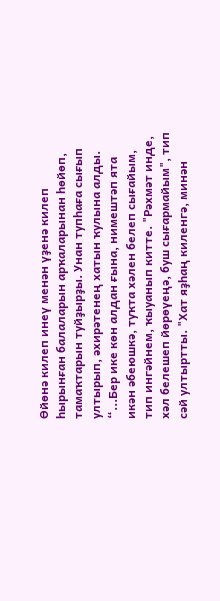Өйөнә килеп инеү менән үҙенә килеп һырынған балаларын арҡаларынан һөйөп, тамаҡтарын туйҙырҙы. Унан тупһаға сығып ултырып, әхирәтенең хатын ҡулына алды.
“...Бер ике көн алдан ғына, нимештәп ята икән әбеюшкә, туҡта хәлен белеп сығайым, тип ингәйнем, ҡыуанып китте. "Рәхмәт инде, хәл белешеп йөрөүеңә, буш сығармайым", тип сәй ултыртты. "Хат яҙһаң киленгә, минән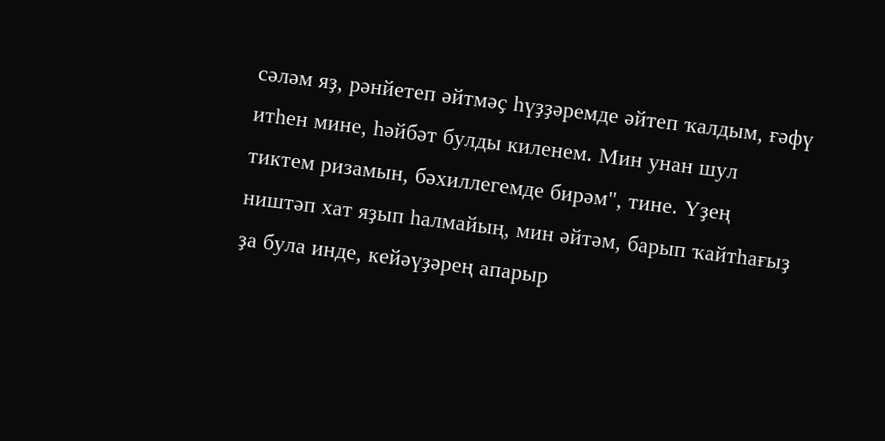сәләм яҙ, рәнйетеп әйтмәҫ һүҙҙәремде әйтеп ҡалдым, ғәфү итһен мине, һәйбәт булды киленем. Мин унан шул тиктем ризамын, бәхиллегемде бирәм", тине. Үҙең ништәп хат яҙып һалмайың, мин әйтәм, барып ҡайтһағыҙ ҙа була инде, кейәүҙәрең апарыр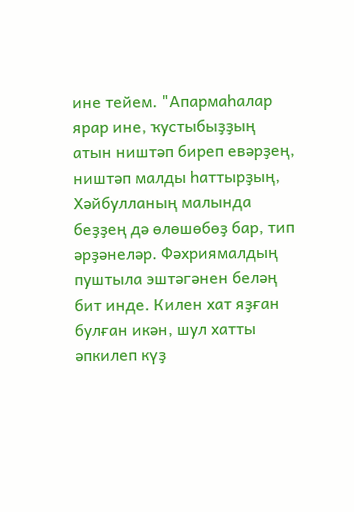ине тейем. "Апармаһалар ярар ине, ҡустыбыҙҙың атын ништәп биреп евәрҙең, ништәп малды һаттырҙың, Хәйбулланың малында беҙҙең дә өлөшөбөҙ бар, тип әрҙәнеләр. Фәхриямалдың пуштыла эштәгәнен беләң бит инде. Килен хат яҙған булған икән, шул хатты әпкилеп күҙ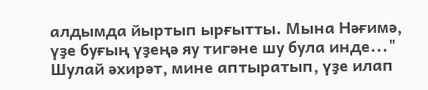алдымда йыртып ырғытты. Мына Нәғимә, үҙе буғың үҙеңә яу тигәне шу була инде..."
Шулай әхирәт, мине аптыратып, үҙе илап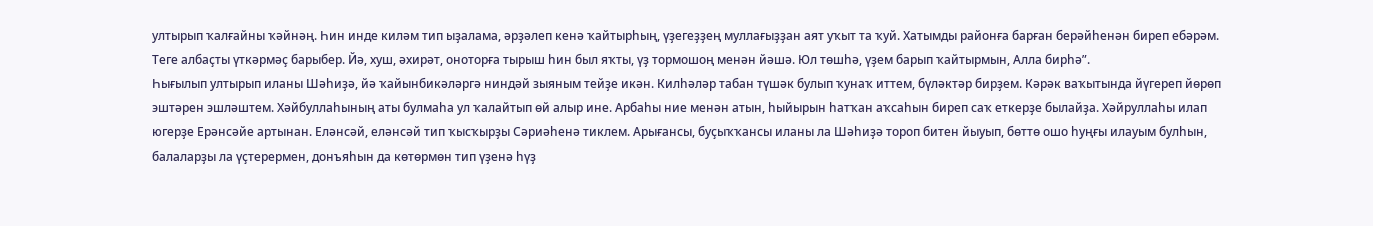ултырып ҡалғайны ҡәйнәң. Һин инде киләм тип ыҙалама, әрҙәлеп кенә ҡайтырһың, үҙегеҙҙең муллағыҙҙан аят уҡыт та ҡуй. Хатымды районға барған берәйһенән биреп ебәрәм. Теге албаҫты үткәрмәҫ барыбер. Йә, хуш, әхирәт, оноторға тырыш һин был яҡты, үҙ тормошоң менән йәшә. Юл төшһә, үҙем барып ҡайтырмын, Алла бирһә”.
Һығылып ултырып иланы Шәһиҙә, йә ҡайынбикәләргә ниндәй зыяным тейҙе икән. Килһәләр табан түшәк булып ҡунаҡ иттем, бүләктәр бирҙем. Кәрәк ваҡытында йүгереп йөрөп эштәрен эшләштем. Хәйбуллаһының аты булмаһа ул ҡалайтып өй алыр ине. Арбаһы ние менән атын, һыйырын һатҡан аҡсаһын биреп саҡ еткерҙе былайҙа. Хәйруллаһы илап югерҙе Ерәнсәйе артынан. Еләнсәй, еләнсәй тип ҡысҡырҙы Сәриәһенә тиклем. Арығансы, буҫыҡҡансы иланы ла Шәһиҙә тороп битен йыуып, бөттө ошо һуңғы илауым булһын, балаларҙы ла үҫтерермен, донъяһын да көтөрмөн тип үҙенә һүҙ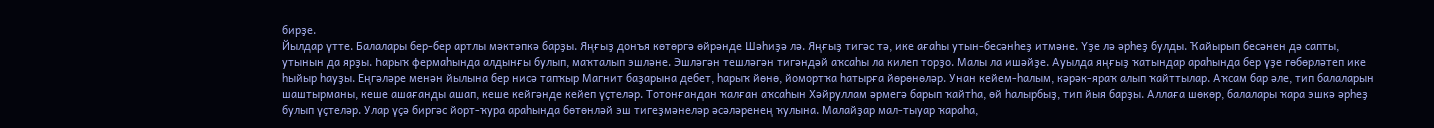бирҙе.
Йылдар үтте. Балалары бер-бер артлы мәктәпкә барҙы. Яңғыҙ донъя көтөргә өйрәнде Шәһиҙә лә. Яңғыҙ тигәс тә, ике ағаһы утын-бесәнһеҙ итмәне. Үҙе лә әрһеҙ булды. Ҡайырып бесәнен дә сапты, утынын да ярҙы. Һарыҡ фермаһында алдынғы булып, маҡталып эшләне. Эшләгән тешләгән тигәндәй аҡсаһы ла килеп торҙо. Малы ла ишәйҙе. Ауылда яңғыҙ ҡатындар араһында бер үҙе гөбөрләтеп ике һыйыр һауҙы. Еңгәләре менән йылына бер нисә тапҡыр Магнит баҙарына дебет, һарыҡ йөнө, йомортҡа һатырға йөрөнөләр. Унан кейем-һалым, кәрәк-яраҡ алып ҡайттылар. Аҡсам бар әле, тип балаларын шаштырманы, кеше ашағанды ашап, кеше кейгәнде кейеп үҫтеләр. Тотонғандан ҡалған аҡсаһын Хәйруллам әрмегә барып ҡайтһа, өй һалырбыҙ, тип йыя барҙы. Аллаға шөкөр, балалары ҡара эшкә әрһеҙ булып үҫтеләр. Улар үҫә биргәс йорт-ҡура араһында бөтөнләй эш тигеҙмәнеләр әсәләренең ҡулына. Малайҙар мал-тыуар ҡараһа,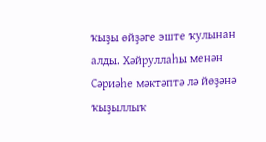ҡыҙы өйҙәге эште ҡулынан алды. Хәйруллаһы менән Сәриәһе мәктәптә лә йөҙәнә ҡыҙыллыҡ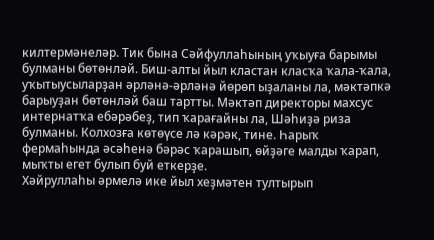килтермәнеләр. Тик бына Сәйфуллаһының уҡыуға барымы булманы бөтөнләй. Биш-алты йыл кластан класҡа ҡала-ҡала, уҡытыусыларҙан әрләнә-әрләнә йөрөп ыҙаланы ла, мәктәпкә барыуҙан бөтөнләй баш тартты. Мәктәп директоры махсус интернатҡа ебәрәбеҙ, тип ҡарағайны ла, Шәһиҙә риза булманы. Колхозға көтөүсе лә кәрәк, тине. Һарыҡ фермаһында әсәһенә бәрәс ҡарашып, өйҙәге малды ҡарап, мыҡты егет булып буй еткерҙе.
Хәйруллаһы әрмелә ике йыл хеҙмәтен тултырып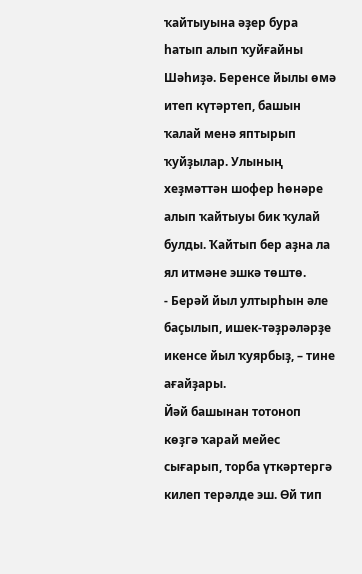ҡайтыуына әҙер бура һатып алып ҡуйғайны Шәһиҙә. Беренсе йылы өмә итеп күтәртеп, башын ҡалай менә яптырып ҡуйҙылар. Улының хеҙмәттән шофер һөнәре алып ҡайтыуы бик ҡулай булды. Ҡайтып бер аҙна ла ял итмәне эшкә төштө.
- Берәй йыл ултырһын әле баҫылып, ишек-тәҙрәләрҙе икенсе йыл ҡуярбыҙ, – тине ағайҙары.
Йәй башынан тотоноп көҙгә ҡарай мейес сығарып, торба үткәртергә килеп терәлде эш. Өй тип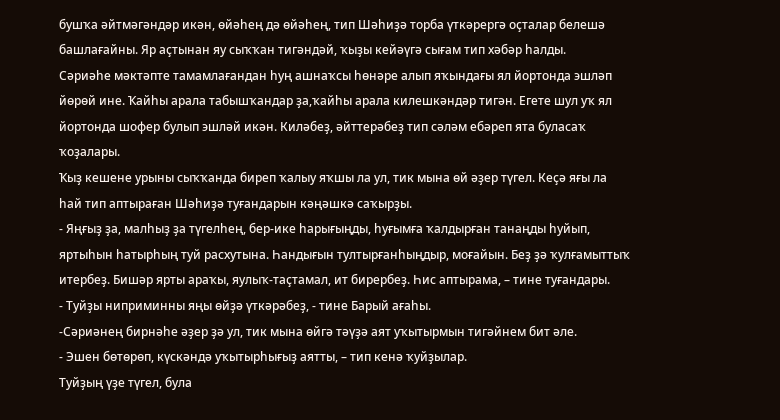бушҡа әйтмәгәндәр икән, өйәһең дә өйәһең, тип Шәһиҙә торба үткәрергә оҫталар белешә башлағайны. Яр аҫтынан яу сыҡҡан тигәндәй, ҡыҙы кейәүгә сығам тип хәбәр һалды.
Сәриәһе мәктәпте тамамлағандан һуң ашнаҡсы һөнәре алып яҡындағы ял йортонда эшләп йөрөй ине. Ҡайһы арала табышҡандар ҙа,ҡайһы арала килешкәндәр тигән. Егете шул уҡ ял йортонда шофер булып эшләй икән. Киләбеҙ, әйттерәбеҙ тип сәләм ебәреп ята буласаҡ ҡоҙалары.
Ҡыҙ кешене урыны сыҡҡанда биреп ҡалыу яҡшы ла ул, тик мына өй әҙер түгел. Кеҫә яғы ла һай тип аптыраған Шәһиҙә туғандарын кәңәшкә саҡырҙы.
- Яңғыҙ ҙа, малһыҙ ҙа түгелһең, бер-ике һарығыңды, һуғымға ҡалдырған танаңды һуйып, яртыһын һатырһың туй расхутына. Һандығын тултырғанһыңдыр, моғайын. Беҙ ҙә ҡулғамыттыҡ итербеҙ. Бишәр ярты араҡы, яулыҡ-таҫтамал, ит бирербеҙ. Һис аптырама, – тине туғандары.
- Туйҙы ниприминны яңы өйҙә үткәрәбеҙ, - тине Барый ағаһы.
-Сәриәнең бирнәһе әҙер ҙә ул, тик мына өйгә тәүҙә аят уҡытырмын тигәйнем бит әле.
- Эшен бөтөрөп, күскәндә уҡытырһығыҙ аятты, – тип кенә ҡуйҙылар.
Туйҙың үҙе түгел, була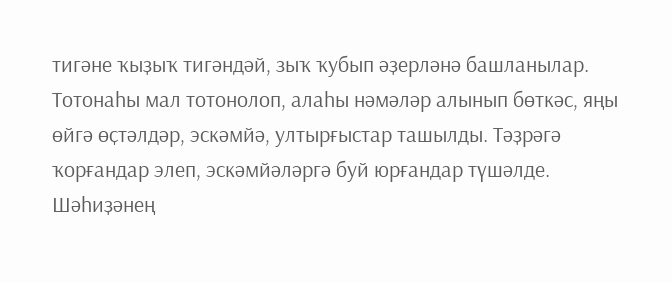тигәне ҡыҙыҡ тигәндәй, зыҡ ҡубып әҙерләнә башланылар. Тотонаһы мал тотонолоп, алаһы нәмәләр алынып бөткәс, яңы өйгә өҫтәлдәр, эскәмйә, ултырғыстар ташылды. Тәҙрәгә ҡорғандар элеп, эскәмйәләргә буй юрғандар түшәлде. Шәһиҙәнең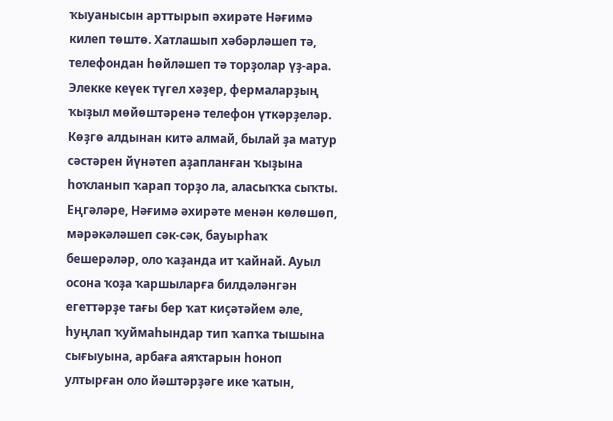ҡыуанысын арттырып әхирәте Нәғимә килеп төштө. Хатлашып хәбәрләшеп тә, телефондан һөйләшеп тә торҙолар үҙ-ара. Элекке кеүек түгел хәҙер, фермаларҙың ҡыҙыл мөйөштәренә телефон үткәрҙеләр.
Көҙгө алдынан китә алмай, былай ҙа матур сәстәрен йүнәтеп аҙапланған ҡыҙына һоҡланып ҡарап торҙо ла, аласыҡҡа сыҡты. Еңгәләре, Нәғимә әхирәте менән көлөшөп, мәрәкәләшеп сәк-сәк, бауырһаҡ бешерәләр, оло ҡаҙанда ит ҡайнай. Ауыл осона ҡоҙа ҡаршыларға билдәләнгән егеттәрҙе тағы бер ҡат киҫәтәйем әле, һуңлап ҡуймаһындар тип ҡапҡа тышына сығыуына, арбаға аяҡтарын һоноп ултырған оло йәштәрҙәге ике ҡатын,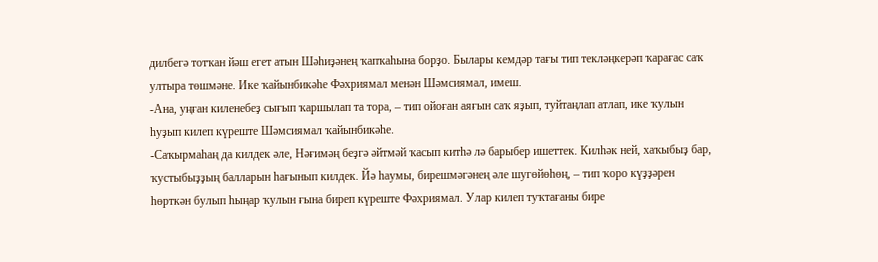дилбегә тотҡан йәш егет атын Шәһиҙәнең ҡапҡаһына борҙо. Былары кемдәр тағы тип текләңкерәп ҡарағас саҡ ултыра төшмәне. Ике ҡайынбикәһе Фәхриямал менән Шәмсиямал, имеш.
-Ана, уңған киленебеҙ сығып ҡаршылап та тора, – тип ойоған аяғын саҡ яҙып, туйтаңлап атлап, ике ҡулын һуҙып килеп күреште Шәмсиямал ҡайынбикәһе.
-Саҡырмаһаң да килдек әле, Нәғимәң беҙгә әйтмәй ҡасып китһә лә барыбер ишеттек. Килһәк ней, хаҡыбыҙ бар, ҡустыбыҙҙың балларын һағынып килдек. Йә һаумы, бирешмәгәнең әле шугөйөһөң, – тип ҡоро күҙҙәрен һөрткән булып һыңар ҡулын ғына биреп күреште Фәхриямал. Улар килеп туҡтағаны бире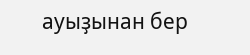ауыҙынан бер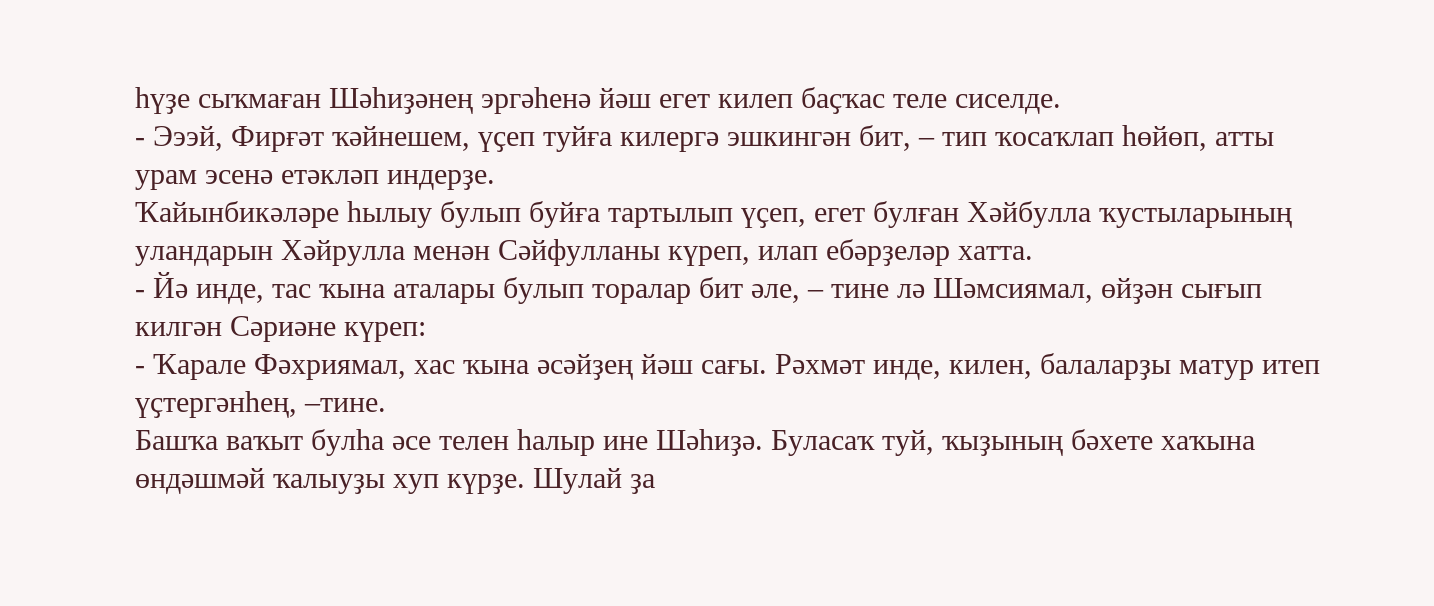һүҙе сыҡмаған Шәһиҙәнең эргәһенә йәш егет килеп баҫҡас теле сиселде.
- Эээй, Фирғәт ҡәйнешем, үҫеп туйға килергә эшкингән бит, – тип ҡосаҡлап һөйөп, атты урам эсенә етәкләп индерҙе.
Ҡайынбикәләре һылыу булып буйға тартылып үҫеп, егет булған Хәйбулла ҡустыларының уландарын Хәйрулла менән Сәйфулланы күреп, илап ебәрҙеләр хатта.
- Йә инде, тас ҡына аталары булып торалар бит әле, – тине лә Шәмсиямал, өйҙән сығып килгән Сәриәне күреп:
- Ҡарале Фәхриямал, хас ҡына әсәйҙең йәш сағы. Рәхмәт инде, килен, балаларҙы матур итеп үҫтергәнһең, –тине.
Башҡа ваҡыт булһа әсе телен һалыр ине Шәһиҙә. Буласаҡ туй, ҡыҙының бәхете хаҡына өндәшмәй ҡалыуҙы хуп күрҙе. Шулай ҙа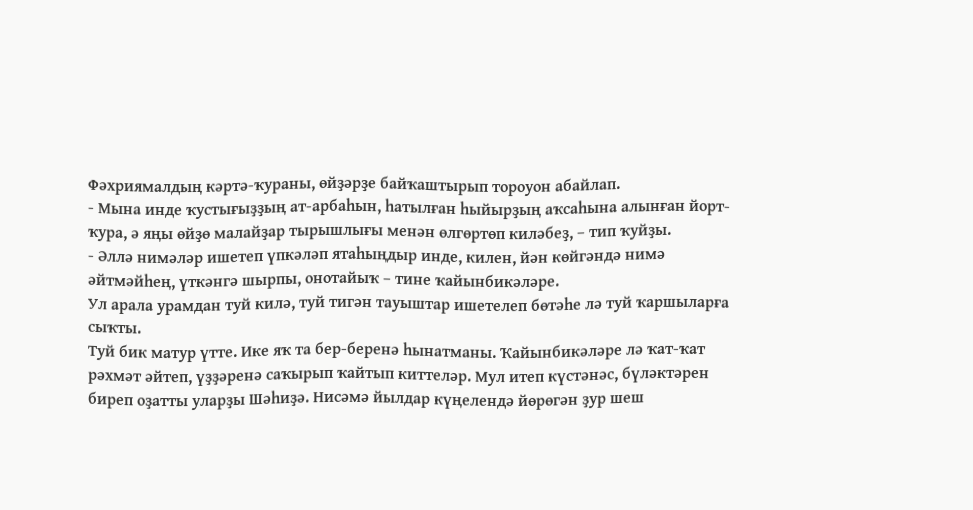Фәхриямалдың кәртә-ҡураны, өйҙәрҙе байҡаштырып тороуон абайлап.
- Мына инде ҡустығыҙҙың ат-арбаһын, һатылған һыйырҙың аҡсаһына алынған йорт-ҡура, ә яңы өйҙө малайҙар тырышлығы менән өлгөртөп киләбеҙ, – тип ҡуйҙы.
- Әллә нимәләр ишетеп үпкәләп ятаһыңдыр инде, килен, йән көйгәндә нимә әйтмәйһең, үткәнгә шырпы, онотайыҡ – тине ҡайынбикәләре.
Ул арала урамдан туй килә, туй тигән тауыштар ишетелеп бөтәһе лә туй ҡаршыларға сыҡты.
Туй бик матур үтте. Ике яҡ та бер-беренә һынатманы. Ҡайынбикәләре лә ҡат-ҡат рәхмәт әйтеп, үҙҙәренә саҡырып ҡайтып киттеләр. Мул итеп күстәнәс, бүләктәрен биреп оҙатты уларҙы Шәһиҙә. Нисәмә йылдар күңелендә йөрөгән ҙур шеш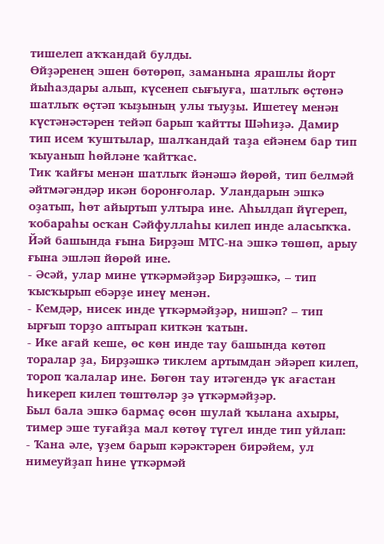тишелеп аҡҡандай булды.
Өйҙәренең эшен бөтөрөп, заманына ярашлы йорт йыһаздары алып, күсенеп сығыуға, шатлыҡ өҫтөнә шатлыҡ өҫтәп ҡыҙының улы тыуҙы. Ишетеү менән күстәнәстәрен тейәп барып ҡайтты Шәһиҙә. Дамир тип исем ҡуштылар, шалҡандай таҙа ейәнем бар тип ҡыуанып һөйләне ҡайтҡас.
Тик ҡайғы менән шатлыҡ йәнәшә йөрөй, тип белмәй әйтмәгәндәр икән боронғолар. Уландарын эшкә оҙатып, һөт айыртып ултыра ине. Аһылдап йүгереп, ҡобараһы осҡан Сәйфуллаһы килеп инде аласыҡҡа. Йәй башында ғына Бирҙәш МТС-на эшкә төшөп, арыу ғына эшләп йөрөй ине.
- Әсәй, улар мине үткәрмәйҙәр Бирҙәшкә, – тип ҡысҡырып ебәрҙе инеү менән.
- Кемдәр, нисек инде үткәрмәйҙәр, нишәп? – тип ырғып торҙо аптырап киткән ҡатын.
- Ике ағай кеше, өс көн инде тау башында көтөп торалар ҙа, Бирҙәшкә тиклем артымдан эйәреп килеп, тороп ҡалалар ине. Бөгөн тау итәгендә үк ағастан һикереп килеп төштөләр ҙә үткәрмәйҙәр.
Был бала эшкә бармаҫ өсөн шулай ҡылана ахыры, тимер эше туғайҙа мал көтөү түгел инде тип уйлап:
- Ҡана әле, үҙем барып кәрәктәрен бирәйем, ул нимеуйҙап һине үткәрмәй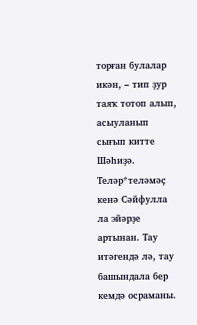торған булалар икән, – тип ҙур таяҡ тотоп алып, асыуланып сығып китте Шәһиҙә. Теләр*теләмәҫ кенә Сәйфулла ла эйәрҙе артынан. Тау итәгендә лә, тау башындала бер кемдә осраманы.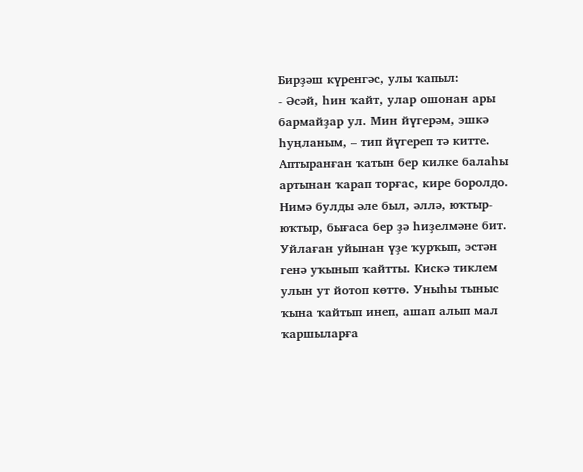Бирҙәш күренгәс, улы ҡапыл:
- Әсәй, һин ҡайт, улар ошонан ары бармайҙар ул. Мин йүгерәм, эшкә һуңланым, – тип йүгереп тә китте.
Аптыранған ҡатын бер килке балаһы артынан ҡарап торғас, кире боролдо. Нимә булды әле был, әллә, юҡтыр-юҡтыр, бығаса бер ҙә һиҙелмәне бит. Уйлаған уйынан үҙе ҡурҡып, эстән генә уҡынып ҡайтты. Кискә тиклем улын ут йотоп көттө. Уныһы тыныс ҡына ҡайтып инеп, ашап алып мал ҡаршыларға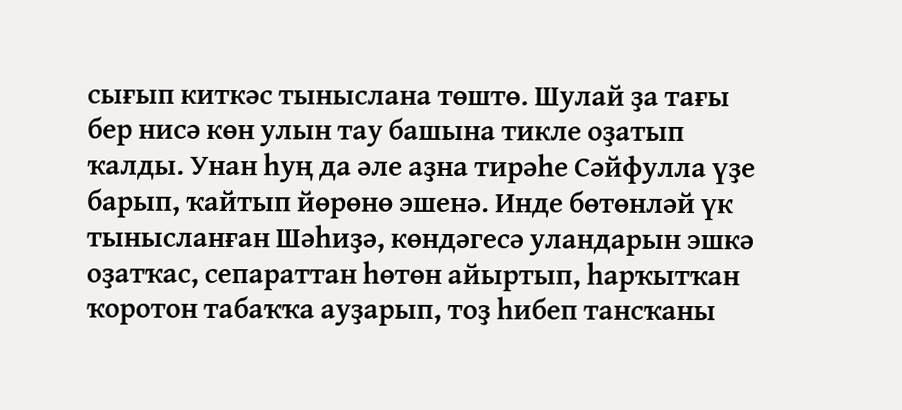сығып киткәс тыныслана төштө. Шулай ҙа тағы бер нисә көн улын тау башына тикле оҙатып ҡалды. Унан һуң да әле аҙна тирәһе Сәйфулла үҙе барып, ҡайтып йөрөнө эшенә. Инде бөтөнләй үк тынысланған Шәһиҙә, көндәгесә уландарын эшкә оҙатҡас, сепараттан һөтөн айыртып, һарҡытҡан ҡоротон табаҡҡа ауҙарып, тоҙ һибеп тансҡаны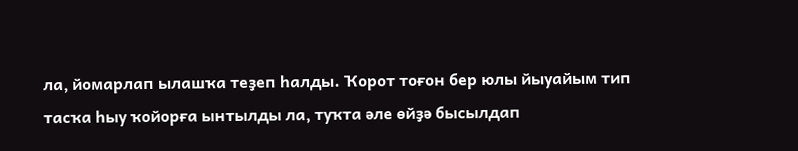ла, йомарлап ылашҡа теҙеп һалды. Ҡорот тоғон бер юлы йыуайым тип тасҡа һыу ҡойорға ынтылды ла, туҡта әле өйҙә бысылдап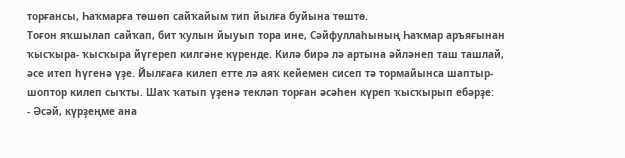торғансы, Һаҡмарға төшөп сайҡайым тип йылға буйына төштө.
Тоғон яҡшылап сайҡап, бит ҡулын йыуып тора ине, Сәйфуллаһының Һаҡмар аръяғынан ҡысҡыра- ҡысҡыра йүгереп килгәне күренде. Килә бирә лә артына әйләнеп таш ташлай, әсе итеп һүгенә үҙе. Йылғаға килеп етте лә аяҡ кейемен сисеп тә тормайынса шаптыр-шоптор килеп сыҡты. Шаҡ ҡатып үҙенә текләп торған әсәһен күреп ҡысҡырып ебәрҙе:
- Әсәй, күрҙеңме ана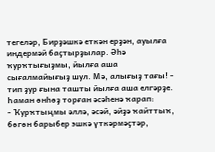тегеләр, Бирҙәшкә еткән ерҙән, ауылға индермәй баҫтырҙылар. Әһә ҡурҡтығыҙмы, йылға аша сығалмайығыҙ шул. Мә, алығыҙ тағы! - тип ҙур ғына ташты йылға аша елгәрҙе. Һаман өнһөҙ торған әсәһенә ҡарап:
- Ҡурҡтыңмы әллә, әсәй, әйҙә ҡайттыҡ, бөгөн барыбер эшкә үткәрмәҫтәр,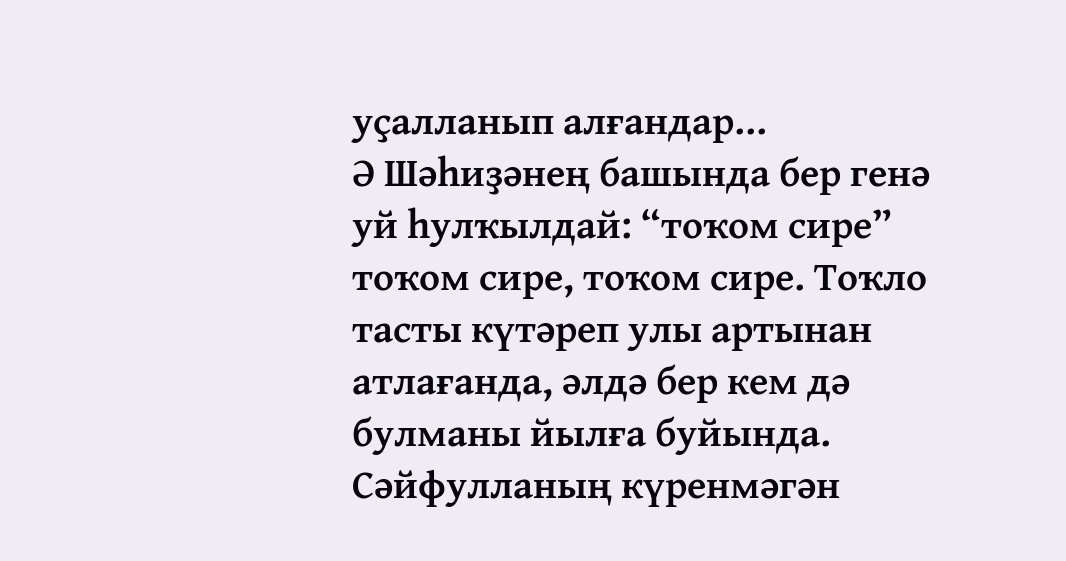уҫалланып алғандар...
Ә Шәһиҙәнең башында бер генә уй һулҡылдай: “тоҡом сире” тоҡом сире, тоҡом сире. Тоҡло тасты күтәреп улы артынан атлағанда, әлдә бер кем дә булманы йылға буйында. Сәйфулланың күренмәгән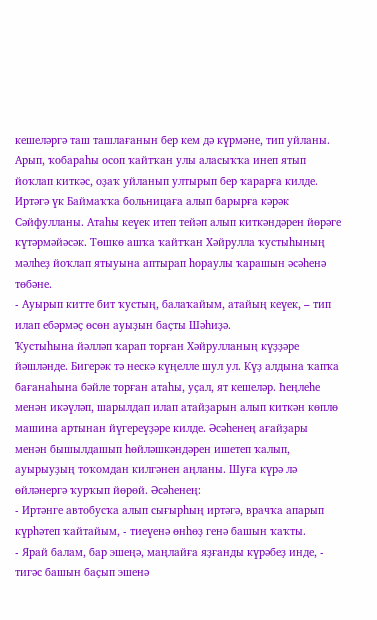кешеләргә таш ташлағанын бер кем дә күрмәне, тип уйланы.
Арып, ҡобараһы осоп ҡайтҡан улы аласыҡҡа инеп ятып йоҡлап киткәс, оҙаҡ уйланып ултырып бер ҡарарға килде. Иртәгә үк Баймаҡҡа больницаға алып барырға кәрәк Сәйфулланы. Атаһы кеүек итеп тейәп алып киткәндәрен йөрәге күтәрмәйәсәк. Төшкө ашҡа ҡайтҡан Хәйрулла ҡустыһының мәлһеҙ йоҡлап ятыуына аптырап һораулы ҡарашын әсәһенә төбәне.
- Ауырып китте бит ҡустың, балаҡайым, атайың кеүек, – тип илап ебәрмәҫ өсөн ауыҙын баҫты Шәһиҙә.
Ҡустыһына йәлләп ҡарап торған Хәйрулланың күҙҙәре йәшләнде. Бигерәк тә нескә күңелле шул ул. Күҙ алдына ҡапҡа бағанаһына бәйле торған атаһы, уҫал, ят кешеләр. Һеңлеһе менән икәүләп, шарылдап илап атайҙарын алып киткән көплө машина артынан йүгереүҙәре килде. Әсәһенең ағайҙары менән бышылдашып һөйләшкәндәрен ишетеп ҡалып, ауырыуҙың тоҡомдан килгәнен аңланы. Шуға күрә лә өйләнергә ҡурҡып йөрөй. Әсәһенең:
- Иртәнге автобусҡа алып сығырһың иртәгә, врачҡа апарып күрһәтеп ҡайтайым, - тиеүенә өнһөҙ генә башын ҡаҡты.
- Ярай балам, бар эшеңә, маңлайға яҙғанды күрәбеҙ инде, - тигәс башын баҫып эшенә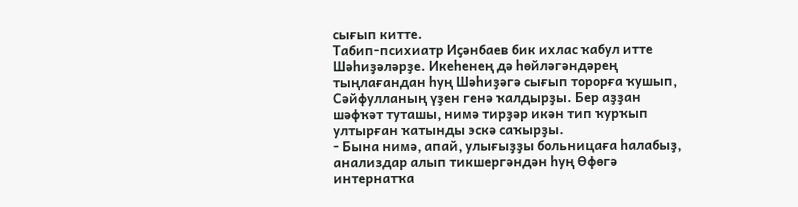сығып китте.
Табип-психиатр Иҫәнбаев бик ихлас ҡабул итте Шәһиҙәләрҙе. Икеһенең дә һөйләгәндәрең тыңлағандан һуң Шәһиҙәгә сығып торорға ҡушып, Сәйфулланың үҙен генә ҡалдырҙы. Бер аҙҙан шәфҡәт туташы, нимә тирҙәр икән тип ҡурҡып ултырған ҡатынды эскә саҡырҙы.
- Бына нимә, апай, улығыҙҙы больницаға һалабыҙ, анализдар алып тикшергәндән һуң Өфөгә интернатҡа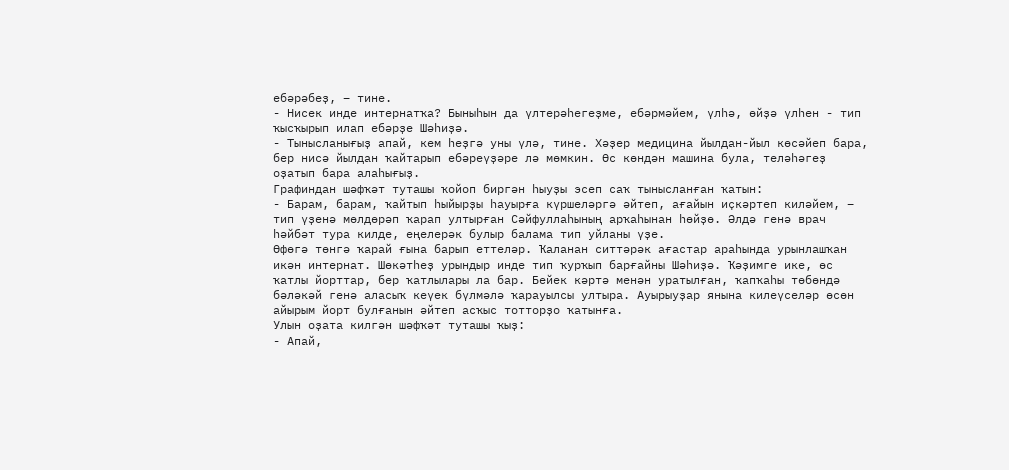ебәрәбеҙ, – тине.
- Нисек инде интернатҡа? Быныһын да үлтерәһегеҙме, ебәрмәйем, үлһә, өйҙә үлһен - тип ҡысҡырып илап ебәрҙе Шәһиҙә.
- Тынысланығыҙ апай, кем һеҙгә уны үлә, тине. Хәҙер медицина йылдан-йыл көсәйеп бара, бер нисә йылдан ҡайтарып ебәреүҙәре лә мөмкин. Өс көндән машина була, теләһәгеҙ оҙатып бара алаһығыҙ.
Графиндан шәфҡәт туташы ҡойоп биргән һыуҙы эсеп саҡ тынысланған ҡатын:
- Барам, барам, ҡайтып һыйырҙы һауырға күршеләргә әйтеп, ағайын иҫкәртеп киләйем, – тип үҙенә мөлдөрәп ҡарап ултырған Сәйфуллаһының арҡаһынан һөйҙө. Әлдә генә врач һәйбәт тура килде, еңелерәк булыр балама тип уйланы үҙе.
Өфөгә төнгә ҡарай ғына барып еттеләр. Ҡаланан ситтәрәк ағастар араһында урынлашҡан икән интернат. Шөкәтһеҙ урындыр инде тип ҡурҡып барғайны Шәһиҙә. Ҡәҙимге ике, өс ҡатлы йорттар, бер ҡатлылары ла бар. Бейек кәртә менән уратылған, ҡапҡаһы төбөндә бәләкәй генә аласыҡ кеүек бүлмәлә ҡарауылсы ултыра. Ауырыуҙар янына килеүселәр өсөн айырым йорт булғанын әйтеп асҡыс тотторҙо ҡатынға.
Улын оҙата килгән шәфҡәт туташы ҡыҙ:
- Апай,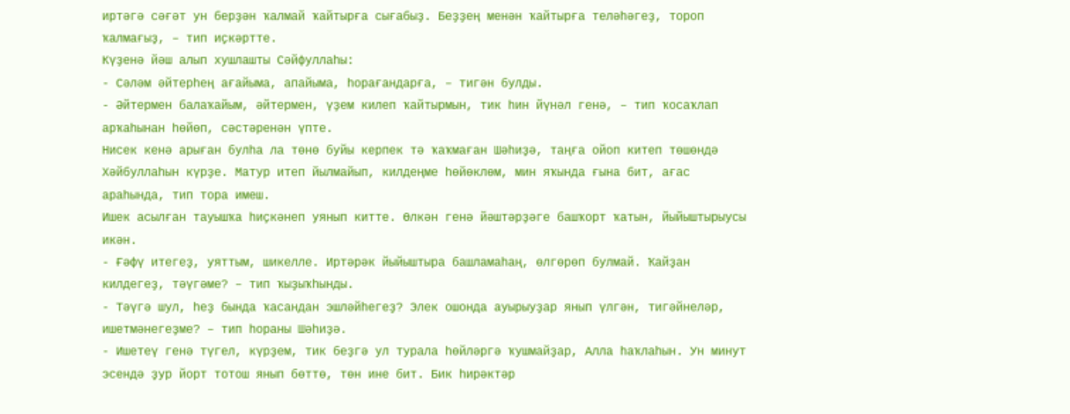иртәгә сәғәт ун берҙән ҡалмай ҡайтырға сығабыҙ. Беҙҙең менән ҡайтырға теләһәгеҙ, тороп ҡалмағыҙ, – тип иҫкәртте.
Күҙенә йәш алып хушлашты Сәйфуллаһы:
- Сәләм әйтерһең ағайыма, апайыма, һорағандарға, – тигән булды.
- Әйтермен балаҡайым, әйтермен, үҙем килеп ҡайтырмын, тик һин йүнәл генә, – тип ҡосаҡлап арҡаһынан һөйөп, сәстәренән үпте.
Нисек кенә арыған булһа ла төнө буйы керпек тә ҡаҡмаған Шәһиҙә, таңға ойоп китеп төшөндә Хәйбуллаһын күрҙе. Матур итеп йылмайып, килдеңме һөйөклөм, мин яҡында ғына бит, ағас араһында, тип тора имеш.
Ишек асылған тауышҡа һиҫкәнеп уянып китте. Өлкән генә йәштәрҙәге башҡорт ҡатын, йыйыштырыусы икән.
- Ғәфү итегеҙ, уяттым, шикелле. Иртәрәк йыйыштыра башламаһаң, өлгөрөп булмай. Ҡайҙан килдегеҙ, тәүгәме? – тип ҡыҙыҡһынды.
- Тәүгә шул, һеҙ бында ҡасандан эшләйһегеҙ? Элек ошонда ауырыуҙар янып үлгән, тигәйнеләр, ишетмәнегеҙме? – тип һораны Шәһиҙә.
- Ишетеү генә түгел, күрҙем, тик беҙгә ул турала һөйләргә ҡушмайҙар, Алла һаҡлаһын. Ун минут эсендә ҙур йорт тотош янып бөттө, төн ине бит. Бик һирәктәр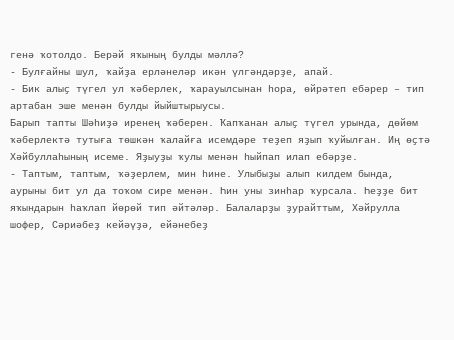генә ҡотолдо. Берәй яҡының булды мәллә?
- Булғайны шул, ҡайҙа ерләнеләр икән үлгәндәрҙе, апай.
- Бик алыҫ түгел ул ҡәберлек, ҡарауылсынан һора, өйрәтеп ебәрер – тип артабан эше менән булды йыйштырыусы.
Барып тапты Шәһиҙә иренең ҡәберен. Ҡапҡанан алыҫ түгел урында, дөйөм ҡәберлектә тутыға төшкән ҡалайға исемдәре теҙеп яҙып ҡуйылған. Иң өҫтә Хәйбуллаһының исеме. Яҙыуҙы ҡулы менән һыйпап илап ебәрҙе.
- Таптым, таптым, ҡәҙерлем, мин һине. Улыбыҙы алып килдем бында, аурыны бит ул да тоҡом сире менән. Һин уны зинһар ҡурсала. Һеҙҙе бит яҡындарын һаҡлап йөрөй тип әйтәләр. Балаларҙы ҙурайттым, Хәйрулла шофер, Сәриәбеҙ кейәүҙә, ейәнебеҙ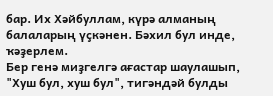бар. Их Хәйбуллам, күрә алманың балаларың үҫкәнен. Бәхил бул инде, ҡәҙерлем.
Бер генә миҙгелгә ағастар шаулашып, "Хуш бул, хуш бул", тигәндәй булды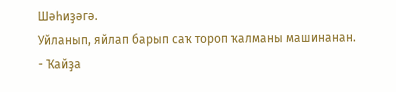Шәһиҙәгә.
Уйланып, яйлап барып саҡ тороп ҡалманы машинанан.
- Ҡайҙа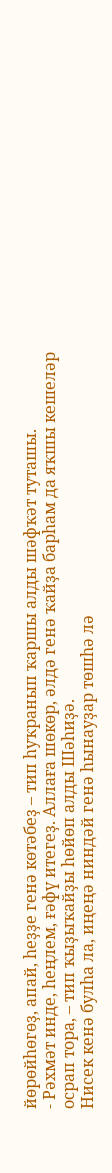йөрөйһөгөҙ, апай, һеҙҙе генә көтәбеҙ – тип һуҡранып ҡаршы алды шәфҡәт туташы.
- Рәхмәт инде, һеңлем, ғәфү итегеҙ. Аллаға шөкөр, әлдә генә ҡайҙа барһам да яҡшы кешеләр осрап тора, – тип ҡыҙыҡайҙы һөйөп алды Шәһиҙә.
Нисек кенә булһа ла, иңеңә ниндәй генә һынауҙар төшһә лә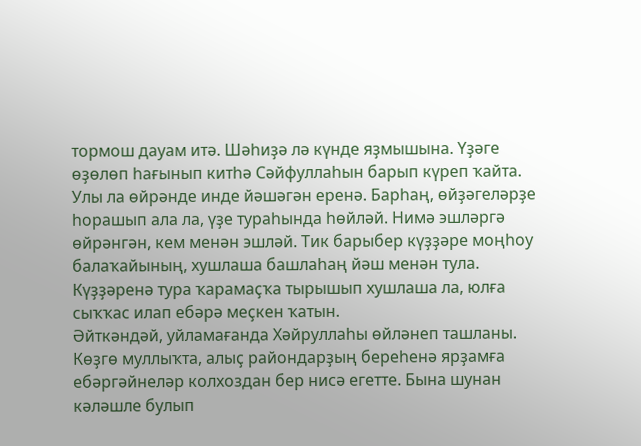тормош дауам итә. Шәһиҙә лә күнде яҙмышына. Үҙәге өҙөлөп һағынып китһә Сәйфуллаһын барып күреп ҡайта. Улы ла өйрәнде инде йәшәгән еренә. Барһаң, өйҙәгеләрҙе һорашып ала ла, үҙе тураһында һөйләй. Нимә эшләргә өйрәнгән, кем менән эшләй. Тик барыбер күҙҙәре моңһоу балаҡайының, хушлаша башлаһаң йәш менән тула. Күҙҙәренә тура ҡарамаҫҡа тырышып хушлаша ла, юлға сыҡҡас илап ебәрә меҫкен ҡатын.
Әйткәндәй, уйламағанда Хәйруллаһы өйләнеп ташланы. Көҙгө муллыҡта, алыҫ райондарҙың береһенә ярҙамға ебәргәйнеләр колхоздан бер нисә егетте. Бына шунан кәләшле булып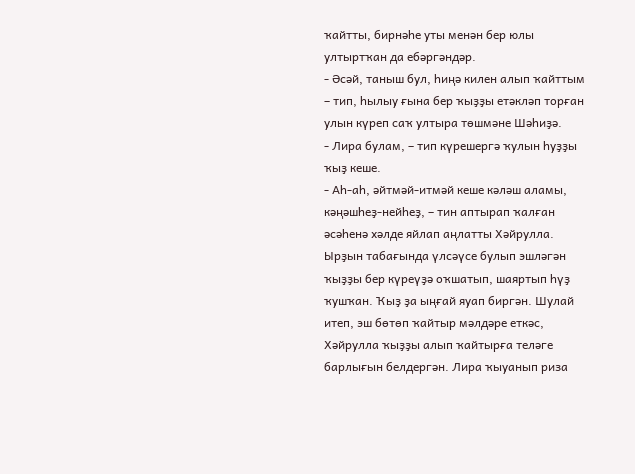ҡайтты, бирнәһе уты менән бер юлы ултыртҡан да ебәргәндәр.
- Әсәй, таныш бул, һиңә килен алып ҡайттым – тип, һылыу ғына бер ҡыҙҙы етәкләп торған улын күреп саҡ ултыра төшмәне Шәһиҙә.
- Лира булам, – тип күрешергә ҡулын һуҙҙы ҡыҙ кеше.
- Аһ-аһ, әйтмәй-итмәй кеше кәләш аламы, кәңәшһеҙ-нейһеҙ, – тин аптырап ҡалған әсәһенә хәлде яйлап аңлатты Хәйрулла.
Ырҙын табағында үлсәүсе булып эшләгән ҡыҙҙы бер күреүҙә оҡшатып, шаяртып һүҙ ҡушҡан. Ҡыҙ ҙа ыңғай яуап биргән. Шулай итеп, эш бөтөп ҡайтыр мәлдәре еткәс, Хәйрулла ҡыҙҙы алып ҡайтырға теләге барлығын белдергән. Лира ҡыуанып риза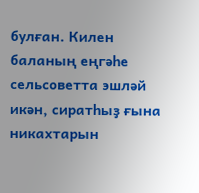булған. Килен баланың еңгәһе сельсоветта эшләй икән, сиратһыҙ ғына никахтарын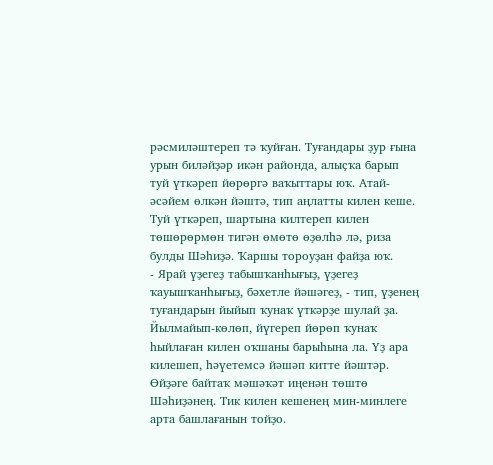рәсмиләштереп тә ҡуйған. Туғандары ҙур ғына урын биләйҙәр икән районда, алыҫҡа барып туй үткәреп йөрөргә ваҡыттары юҡ. Атай-әсәйем өлкән йәштә, тип аңлатты килен кеше. Туй үткәреп, шартына килтереп килен төшөрөрмөн тигән өмөтө өҙөлһә лә, риза булды Шәһиҙә. Ҡаршы тороуҙан файҙа юҡ.
- Ярай үҙегеҙ табышҡанһығыҙ, үҙегеҙ ҡауышҡанһығыҙ, бәхетле йәшәгеҙ, - тип, үҙенең туғандарын йыйып ҡунаҡ үткәрҙе шулай ҙа.
Йылмайып-көлөп, йүгереп йөрөп ҡунаҡ һыйлаған килен оҡшаны барыһына ла. Үҙ ара килешеп, һәүетемсә йәшәп китте йәштәр. Өйҙәге байтаҡ мәшәҡәт иңенән төштө Шәһиҙәнең. Тик килен кешенең мин-минлеге арта башлағанын тойҙо.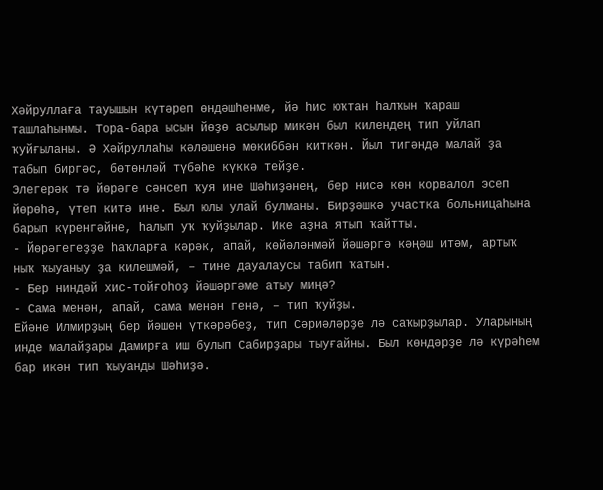Хәйруллаға тауышын күтәреп өндәшһенме, йә һис юҡтан һалҡын ҡараш ташлаһынмы. Тора-бара ысын йөҙө асылыр микән был килендең тип уйлап ҡуйғыланы. Ә Хәйруллаһы кәләшенә мөкиббән киткән. Йыл тигәндә малай ҙа табып биргәс, бөтөнләй түбәһе күккә тейҙе.
Элегерәк тә йөрәге сәнсеп ҡуя ине Шәһиҙәнең, бер нисә көн корвалол эсеп йөрөһә, үтеп китә ине. Был юлы улай булманы. Бирҙәшкә участка больницаһына барып күренгәйне, һалып уҡ ҡуйҙылар. Ике аҙна ятып ҡайтты.
- Йөрәгегеҙҙе һаҡларға кәрәк, апай, көйәләнмәй йәшәргә кәңәш итәм, артыҡ ныҡ ҡыуаныу ҙа килешмәй, – тине дауалаусы табип ҡатын.
- Бер ниндәй хис-тойғоһоҙ йәшәргәме атыу миңә?
- Сама менән, апай, сама менән генә, – тип ҡуйҙы.
Ейәне Илмирҙың бер йәшен үткәрәбеҙ, тип Сәриәләрҙе лә саҡырҙылар. Уларының инде малайҙары Дамирға иш булып Сабирҙары тыуғайны. Был көндәрҙе лә күрәһем бар икән тип ҡыуанды Шәһиҙә.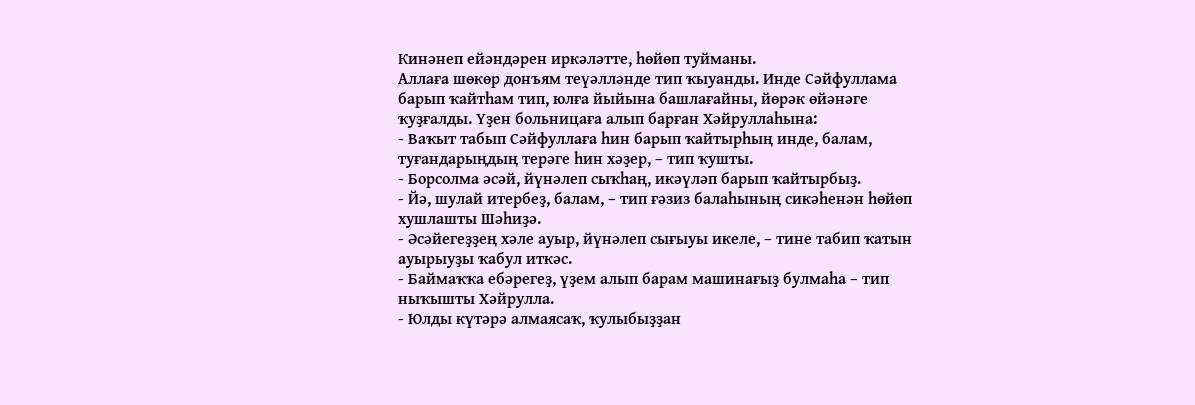Кинәнеп ейәндәрен иркәләтте, һөйөп туйманы.
Аллаға шөкөр донъям теүәлләнде тип ҡыуанды. Инде Сәйфуллама барып ҡайтһам тип, юлға йыйына башлағайны, йөрәк өйәнәге ҡуҙғалды. Үҙен больницаға алып барған Хәйруллаһына:
- Ваҡыт табып Сәйфуллаға һин барып ҡайтырһың инде, балам, туғандарыңдың терәге һин хәҙер, – тип ҡушты.
- Борсолма әсәй, йүнәлеп сыҡһаң, икәүләп барып ҡайтырбыҙ.
- Йә, шулай итербеҙ, балам, – тип ғәзиз балаһының сикәһенән һөйөп хушлашты Шәһиҙә.
- Әсәйегеҙҙең хәле ауыр, йүнәлеп сығыуы икеле, – тине табип ҡатын ауырыуҙы ҡабул иткәс.
- Баймаҡҡа ебәрегеҙ, үҙем алып барам машинағыҙ булмаһа – тип ныҡышты Хәйрулла.
- Юлды күтәрә алмаясаҡ, ҡулыбыҙҙан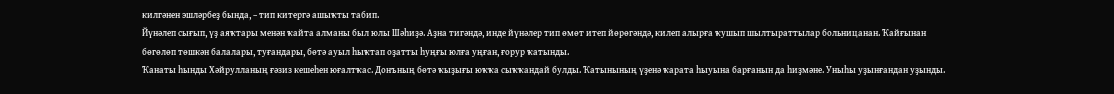килгәнен эшләрбеҙ бында, – тип китергә ашыҡты табип.
Йүнәлеп сығып, үҙ аяҡтары менән ҡайта алманы был юлы Шәһиҙә. Аҙна тигәндә, инде йүнәлер тип өмөт итеп йөрөгәндә, килеп алырға ҡушып шылтыраттылар больницанан. Ҡайғынан бөгөлөп төшкән балалары, туғандары, бөтә ауыл һыҡтап оҙатты һуңғы юлға уңған, ғорур ҡатынды.
Ҡанаты һынды Хәйрулланың ғәзиз кешеһен юғалтҡас. Донъның бөтә ҡыҙығы юҡҡа сыҡҡандай булды. Ҡатынының үҙенә ҡарата һыуына барғанын да һиҙмәне. Уныһы уҙынғандан уҙынды.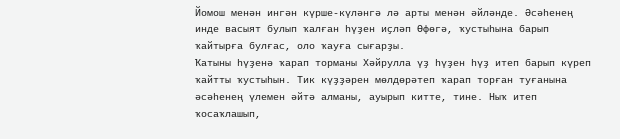Йомош менән ингән күрше-күләнгә лә арты менән әйләнде. Әсәһенең инде васыят булып ҡалған һүҙен иҫләп Өфөгә, ҡустыһына барып ҡайтырға булғас, оло ҡауға сығарҙы.
Ҡатыны һүҙенә ҡарап торманы Хәйрулла үҙ һүҙен һүҙ итеп барып күреп ҡайтты ҡустыһын. Тик күҙҙәрен мөлдөрәтеп ҡарап торған туғанына әсәһенең үлемен әйтә алманы, ауырып китте, тине. Ныҡ итеп ҡосаҡлашып,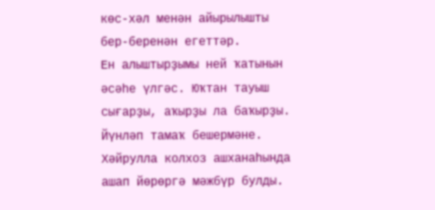көс-хәл менән айырылышты бер-беренән егеттәр.
Ен алыштырҙымы ней ҡатынын әсәһе үлгәс. Юҡтан тауыш сығарҙы, аҡырҙы ла баҡырҙы. Йүнләп тамаҡ бешермәне. Хәйрулла колхоз ашханаһында ашап йөрөргә мәжбүр булды.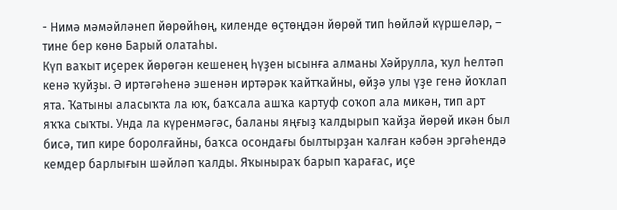- Нимә мәмәйләнеп йөрөйһөң, киленде өҫтөңдән йөрөй тип һөйләй күршеләр, – тине бер көнө Барый олатаһы.
Күп ваҡыт иҫерек йөрөгән кешенең һүҙен ысынға алманы Хәйрулла, ҡул һелтәп кенә ҡуйҙы. Ә иртәгәһенә эшенән иртәрәк ҡайтҡайны, өйҙә улы үҙе генә йоҡлап ята. Ҡатыны аласыҡта ла юҡ, баҡсала ашҡа картуф соҡоп ала микән, тип арт яҡҡа сыҡты. Унда ла күренмәгәс, баланы яңғыҙ ҡалдырып ҡайҙа йөрөй икән был бисә, тип кире боролғайны, баҡса осондағы былтырҙан ҡалған кәбән эргәһендә кемдер барлығын шәйләп ҡалды. Яҡыныраҡ барып ҡарағас, иҫе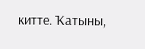китте. Ҡатыны,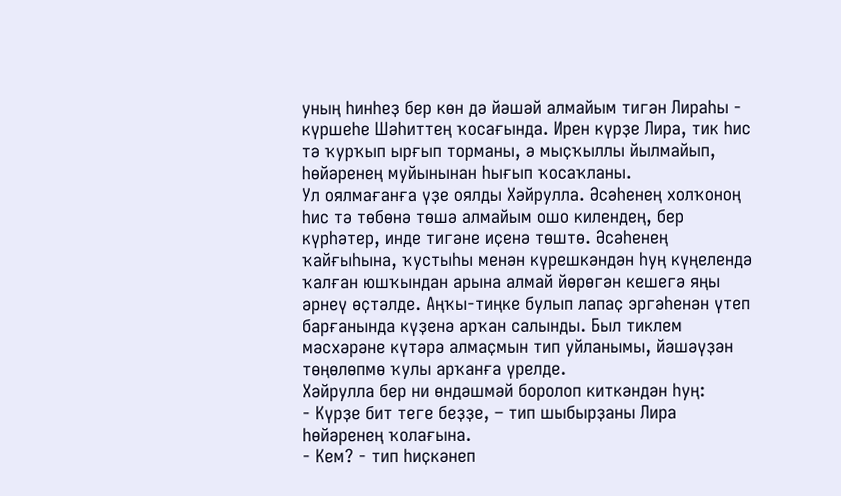уның һинһеҙ бер көн дә йәшәй алмайым тигән Лираһы - күршеһе Шәһиттең ҡосағында. Ирен күрҙе Лира, тик һис тә ҡурҡып ырғып торманы, ә мыҫҡыллы йылмайып, һөйәренең муйынынан һығып ҡосаҡланы.
Ул оялмағанға үҙе оялды Хәйрулла. Әсәһенең холҡоноң һис тә төбөнә төшә алмайым ошо килендең, бер күрһәтер, инде тигәне иҫенә төштө. Әсәһенең ҡайғыһына, ҡустыһы менән күрешкәндән һуң күңелендә ҡалған юшҡындан арына алмай йөрөгән кешегә яңы әрнеү өҫтәлде. Аңҡы-тиңке булып лапаҫ эргәһенән үтеп барғанында күҙенә арҡан салынды. Был тиклем мәсхәрәне күтәрә алмаҫмын тип уйланымы, йәшәүҙән төңөлөпмө ҡулы арҡанға үрелде.
Хәйрулла бер ни өндәшмәй боролоп киткәндән һуң:
- Күрҙе бит теге беҙҙе, – тип шыбырҙаны Лира һөйәренең ҡолағына.
- Кем? - тип һиҫкәнеп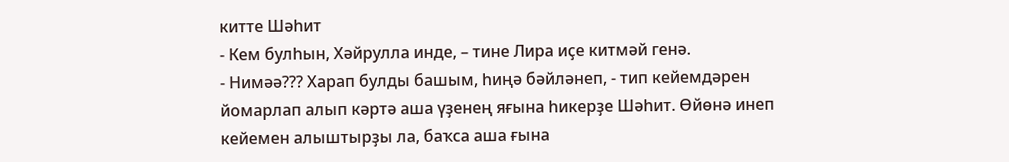китте Шәһит
- Кем булһын, Хәйрулла инде, – тине Лира иҫе китмәй генә.
- Нимәә??? Харап булды башым, һиңә бәйләнеп, - тип кейемдәрен йомарлап алып кәртә аша үҙенең яғына һикерҙе Шәһит. Өйөнә инеп кейемен алыштырҙы ла, баҡса аша ғына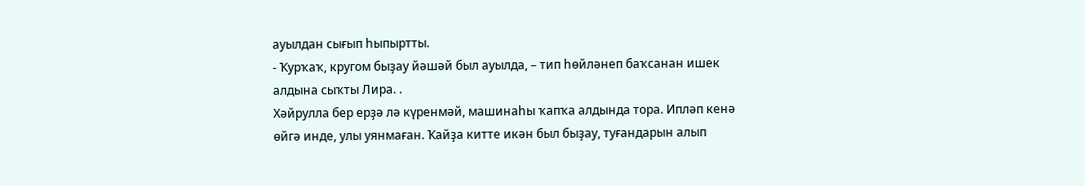ауылдан сығып һыпыртты.
- Ҡурҡаҡ, кругом быҙау йәшәй был ауылда, – тип һөйләнеп баҡсанан ишек алдына сыҡты Лира. .
Хәйрулла бер ерҙә лә күренмәй, машинаһы ҡапҡа алдында тора. Ипләп кенә өйгә инде, улы уянмаған. Ҡайҙа китте икән был быҙау, туғандарын алып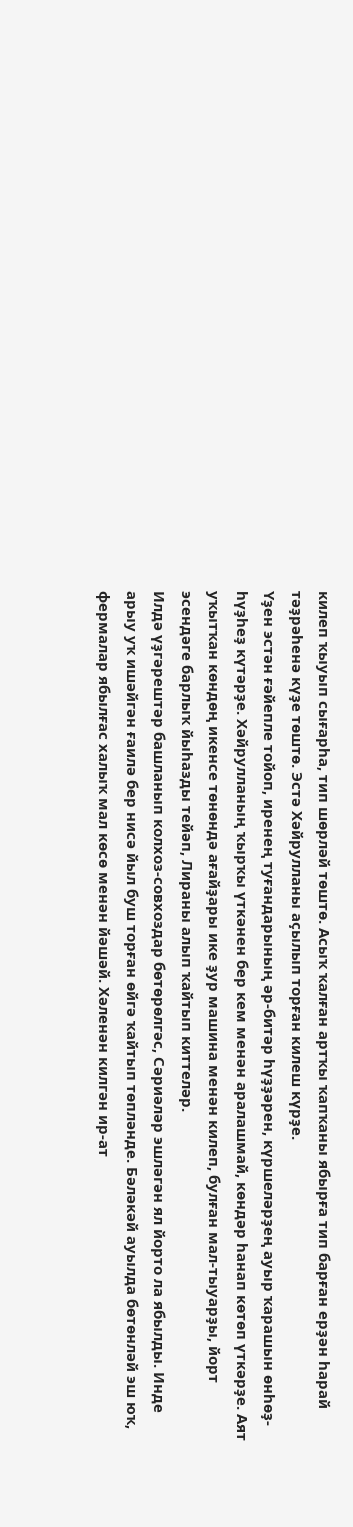килеп ҡыуып сығарһа, тип шөрләй төштө. Асыҡ ҡалған артҡы ҡапҡаны ябырға тип барған ерҙән һарай тәҙрәһенә күҙе төштө. Эстә Хәйрулланы аҫылып торған килеш күрҙе.
Үҙен эстән ғәйепле тойоп, иренең туғандарының әр-битәр һүҙҙәрен, күршеләрҙең ауыр ҡарашын өнһөҙ-һүҙһеҙ күтәрҙе. Хәйрулланың ҡырҡы үткәнен бер кем менән аралашмай, көндәр һанап көтөп үткәрҙе. Аят уҡытҡан көндөң икенсе төнөндә ағайҙары ике ҙур машина менән килеп, булған мал-тыуарҙы, йорт эсендәге барлыҡ йыһазды тейәп, Лираны алып ҡайтып киттеләр.
Илдә үҙгәрештәр башланып колхоз-совхоздар бөтөрөлгәс, Сәриәләр эшләгән ял йорто ла ябылды. Инде арыу уҡ ишәйгән ғаилә бер нисә йыл буш торған өйгә ҡайтып төпләнде. Бәләкәй ауылда бөтөнләй эш юҡ, фермалар ябылғас халыҡ мал көсө менән йәшәй. Хәленән килгән ир-ат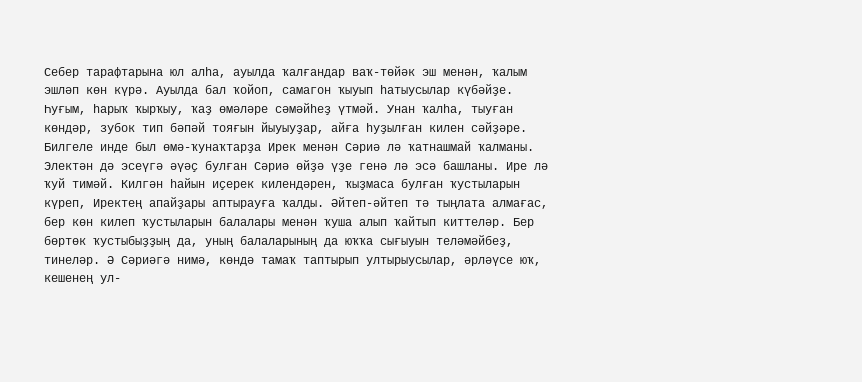Себер тарафтарына юл алһа, ауылда ҡалғандар ваҡ-төйәк эш менән, ҡалым эшләп көн күрә. Ауылда бал ҡойоп, самагон ҡыуып һатыусылар күбәйҙе.
Һуғым, һарыҡ ҡырҡыу, ҡаҙ өмәләре сәмәйһеҙ үтмәй. Унан ҡалһа, тыуған көндәр, зубок тип бәпәй тояғын йыуыуҙар, айға һуҙылған килен сәйҙәре. Билгеле инде был өмә-ҡунаҡтарҙа Ирек менән Сәриә лә ҡатнашмай ҡалманы. Электән дә эсеүгә әүәҫ булған Сәриә өйҙә үҙе генә лә эсә башланы. Ире лә ҡуй тимәй. Килгән һайын иҫерек килендәрен, ҡыҙмаса булған ҡустыларын күреп, Иректең апайҙары аптырауға ҡалды. Әйтеп-әйтеп тә тыңлата алмағас, бер көн килеп ҡустыларын балалары менән ҡуша алып ҡайтып киттеләр. Бер бөртөк ҡустыбыҙҙың да, уның балаларының да юҡҡа сығыуын теләмәйбеҙ, тинеләр. Ә Сәриәгә нимә, көндә тамаҡ таптырып ултырыусылар, әрләүсе юҡ, кешенең ул-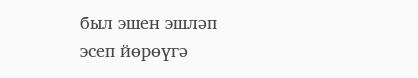был эшен эшләп эсеп йөрөүгә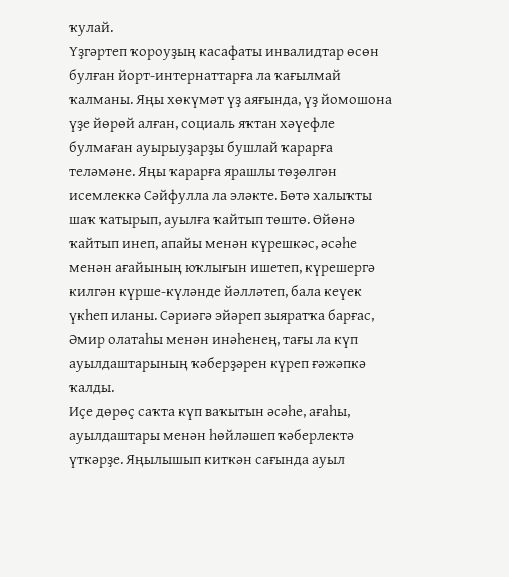ҡулай.
Үҙгәртеп ҡороуҙың касафаты инвалидтар өсөн булған йорт-интернаттарға ла ҡағылмай ҡалманы. Яңы хөкүмәт үҙ аяғында, үҙ йомошона үҙе йөрөй алған, социаль яҡтан хәүефле булмаған ауырыуҙарҙы бушлай ҡарарға теләмәне. Яңы ҡарарға ярашлы төҙөлгән исемлеккә Сәйфулла ла эләкте. Бөтә халыҡты шаҡ ҡатырып, ауылға ҡайтып төштө. Өйөнә ҡайтып инеп, апайы менән күрешкәс, әсәһе менән ағайының юҡлығын ишетеп, күрешергә килгән күрше-күләнде йәлләтеп, бала кеүек үкһеп иланы. Сәриәгә эйәреп зыяратҡа барғас, Әмир олатаһы менән инәһенең, тағы ла күп ауылдаштарының ҡәберҙәрен күреп ғәжәпкә ҡалды.
Иҫе дөрөҫ саҡта күп ваҡытын әсәһе, ағаһы, ауылдаштары менән һөйләшеп ҡәберлектә үткәрҙе. Яңылышып киткән сағында ауыл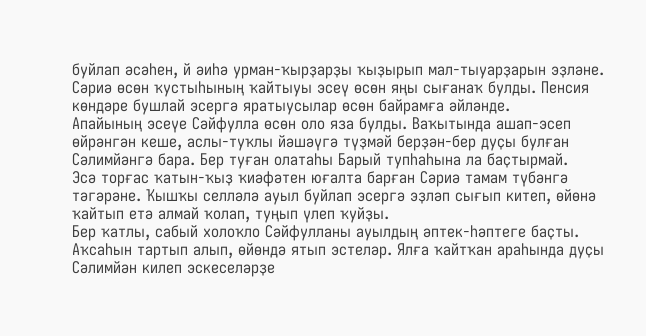буйлап әсәһен, й әиһә урман-ҡырҙарҙы ҡыҙырып мал-тыуарҙарын эҙләне.
Сәриә өсөн ҡустыһының ҡайтыуы эсеү өсөн яңы сығанаҡ булды. Пенсия көндәре бушлай эсергә яратыусылар өсөн байрамға әйләнде.
Апайының эсеүе Сәйфулла өсөн оло яза булды. Ваҡытында ашап-эсеп өйрәнгән кеше, аслы-туҡлы йәшәүгә түҙмәй берҙән-бер дуҫы булған Сәлимйәнгә бара. Бер туған олатаһы Барый тупһаһына ла баҫтырмай.
Эсә торғас ҡатын-ҡыҙ ҡиәфәтен юғалта барған Сәриә тамам түбәнгә тәгәрәне. Ҡышҡы селләлә ауыл буйлап эсергә эҙләп сығып китеп, өйөнә ҡайтып етә алмай ҡолап, туңып үлеп ҡуйҙы.
Бер ҡатлы, сабый холоҡло Сәйфулланы ауылдың әптек-һәптеге баҫты. Аҡсаһын тартып алып, өйөндә ятып эстеләр. Ялға ҡайтҡан араһында дуҫы Сәлимйән килеп эскеселәрҙе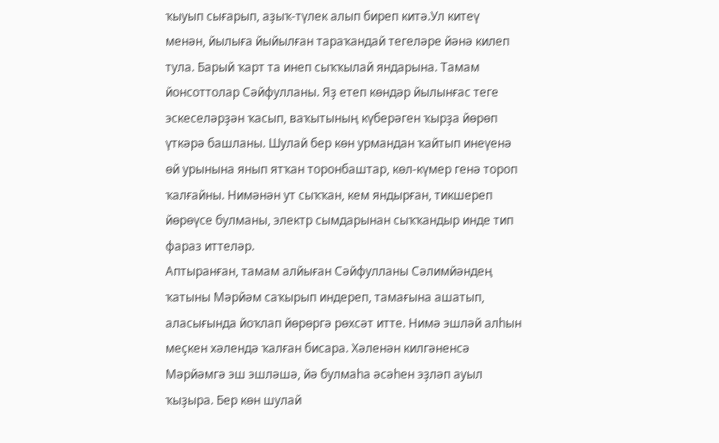ҡыуып сығарып, аҙыҡ-түлек алып биреп китә.Ул китеү менән, йылыға йыйылған тараҡандай тегеләре йәнә килеп тула. Барый ҡарт та инеп сыҡҡылай яндарына. Тамам йонсоттолар Сәйфулланы. Яҙ етеп көндәр йылынғас теге эскеселәрҙән ҡасып, ваҡытының күберәген ҡырҙа йөрөп үткәрә башланы. Шулай бер көн урмандан ҡайтып инеүенә өй урынына янып ятҡан торонбаштар, көл-күмер генә тороп ҡалғайны. Нимәнән ут сыҡҡан, кем яндырған, тикшереп йөрөүсе булманы, электр сымдарынан сыҡҡандыр инде тип фараз иттеләр.
Аптыранған, тамам алйыған Сәйфулланы Сәлимйәндең ҡатыны Мәрйәм саҡырып индереп, тамағына ашатып, аласығында йоҡлап йөрөргә рөхсәт итте. Нимә эшләй алһын меҫкен хәлендә ҡалған бисара. Хәленән килгәненсә Мәрйәмгә эш эшләшә, йә булмаһа әсәһен эҙләп ауыл ҡыҙыра. Бер көн шулай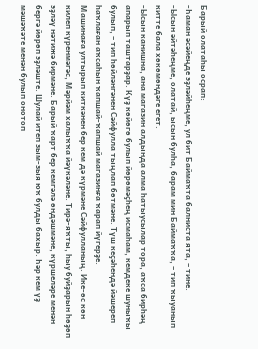Барый олатаһы осрап:
-Һаман әсәйеңде эҙләйһеңме, ул бит Баймаҡта балниста ята, – тине.
-Ысын әйтәһеңме, олатай, ысын булһа, барам мин Баймаҡҡа, – тип ҡыуанып китте бала хөкөмөндәге егет.
-Ысын канишна, ана магазин алдында алма һатыусылар тора, аҡса бирһәң апарып таштарҙар. Күҙ көйөгө булып йөрөмәҫһең исмаһам, кемдеке шуныҡы булып, – тип һөйләнгәнен Сәйфулла тыңлап бөтмәне. Түш кеҫәһендә йәшереп һаҡлаған аҡсаһын ҡапшай-ҡапшай магазинға ҡарап йүгерҙе.
Машинаға ултырып киткәнен бер кем дә күрмәне Сәйфулланың. Ике-өс көн килеп күренмәгәс, Мәрйәм халыҡҡа йәүкәләне. Тирә-яҡты, һыу буйҙарын һөҙөп эҙләү нәтижә бирмәне. Барый ҡарт бер кемгәлә өндәшмәне, күршеләре менән бергә йөрөп эҙләште. Шулай итеп зым-зыя юҡ булды бахыр. Һәр кем үҙ мәшәҡәте менән булып онотоп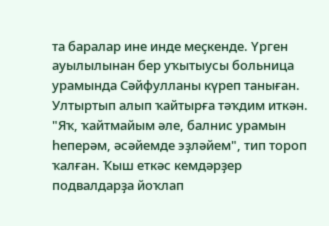та баралар ине инде меҫкенде. Үрген ауылылынан бер уҡытыусы больница урамында Сәйфулланы күреп таныған. Ултыртып алып ҡайтырға тәҡдим иткән. "Яҡ, ҡайтмайым әле, балнис урамын һеперәм, әсәйемде эҙләйем", тип тороп ҡалған. Ҡыш еткәс кемдәрҙер подвалдарҙа йоҡлап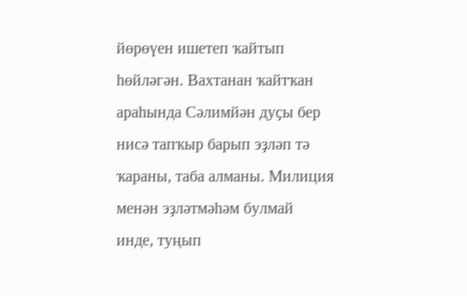йөрөүен ишетеп ҡайтып һөйләгән. Вахтанан ҡайтҡан араһында Сәлимйән дуҫы бер нисә тапҡыр барып эҙләп тә ҡараны, таба алманы. Милиция менән эҙләтмәһәм булмай инде, туңып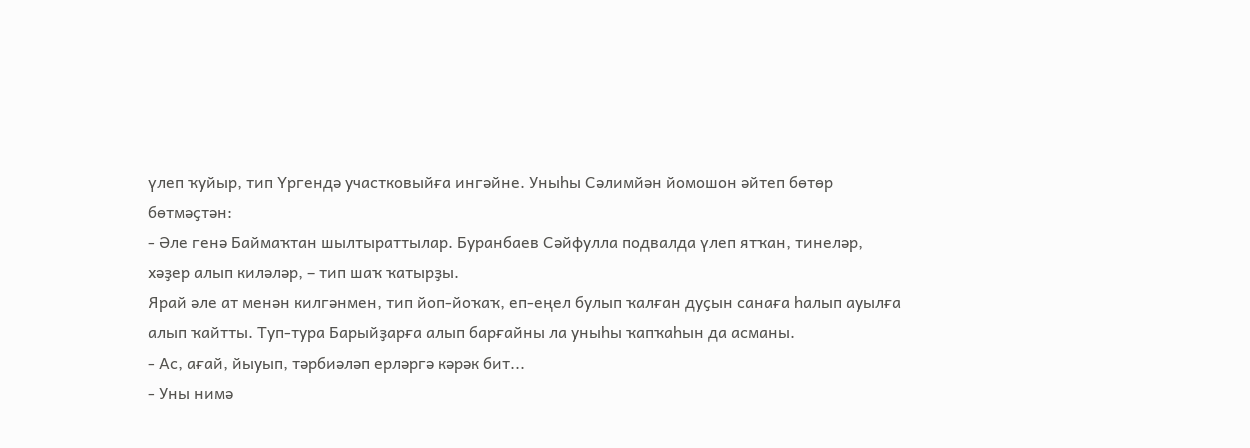үлеп ҡуйыр, тип Үргендә участковыйға ингәйне. Уныһы Сәлимйән йомошон әйтеп бөтөр бөтмәҫтән:
- Әле генә Баймаҡтан шылтыраттылар. Буранбаев Сәйфулла подвалда үлеп ятҡан, тинеләр, хәҙер алып киләләр, – тип шаҡ ҡатырҙы.
Ярай әле ат менән килгәнмен, тип йоп-йоҡаҡ, еп-еңел булып ҡалған дуҫын санаға һалып ауылға алып ҡайтты. Туп-тура Барыйҙарға алып барғайны ла уныһы ҡапҡаһын да асманы.
- Ас, ағай, йыуып, тәрбиәләп ерләргә кәрәк бит...
- Уны нимә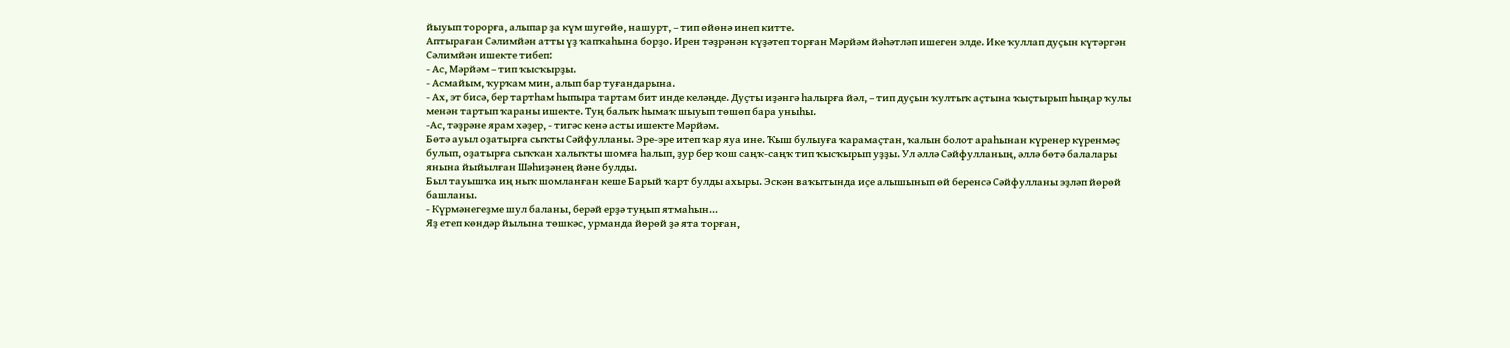йыуып торорға, алыпар ҙа күм шугөйө, нашурт, – тип өйөнә инеп китте.
Аптыраған Сәлимйән атты үҙ ҡапҡаһына борҙо. Ирен тәҙрәнән күҙәтеп торған Мәрйәм йәһәтләп ишеген элде. Ике ҡуллап дуҫын күтәргән Сәлимйән ишекте тибеп:
- Ас, Мәрйәм – тип ҡысҡырҙы.
- Асмайым, ҡурҡам мин, алып бар туғандарына.
- Ах, эт бисә, бер тартһам һыпыра тартам бит инде келәңде. Дуҫты иҙәнгә һалырға йәл, – тип дуҫын ҡултыҡ аҫтына ҡыҫтырып һыңар ҡулы менән тартып ҡараны ишекте. Туң балыҡ һымаҡ шыуып төшөп бара уныһы.
-Ас, тәҙрәне ярам хәҙер, - тигәс кенә асты ишекте Мәрйәм.
Бөтә ауыл оҙатырға сыҡты Сәйфулланы. Эре-эре итеп ҡар яуа ине. Ҡыш булыуға ҡарамаҫтан, ҡалын болот араһынан күренер күренмәҫ булып, оҙатырға сыҡҡан халыҡты шомға һалып, ҙур бер ҡош саңҡ-саңҡ тип ҡысҡырып уҙҙы. Ул әллә Сәйфулланың, әллә бөтә балалары янына йыйылған Шәһиҙәнең йәне булды.
Был тауышҡа иң ныҡ шомланған кеше Барый ҡарт булды ахыры. Эскән ваҡытында иҫе алышынып өй беренсә Сәйфулланы эҙләп йөрөй башланы.
- Күрмәнегеҙме шул баланы, берәй ерҙә туңып ятмаһын...
Яҙ етеп көндәр йылына төшкәс, урманда йөрөй ҙә ята торған,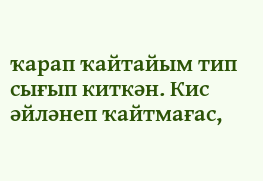ҡарап ҡайтайым тип сығып киткән. Кис әйләнеп ҡайтмағас,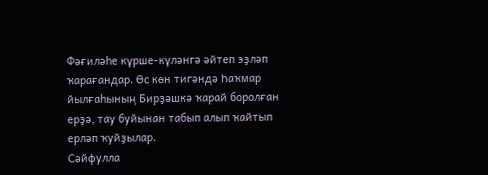Фәғиләһе күрше-күләнгә әйтеп эҙләп ҡарағандар. Өс көн тигәндә Һаҡмар йылғаһының Бирҙәшкә ҡарай боролған ерҙә, тау буйынан табып алып ҡайтып ерләп ҡуйҙылар.
Сәйфулла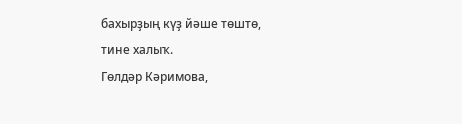бахырҙың күҙ йәше төштө, тине халыҡ.
Гөлдәр Кәримова,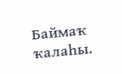Баймаҡ ҡалаһы.